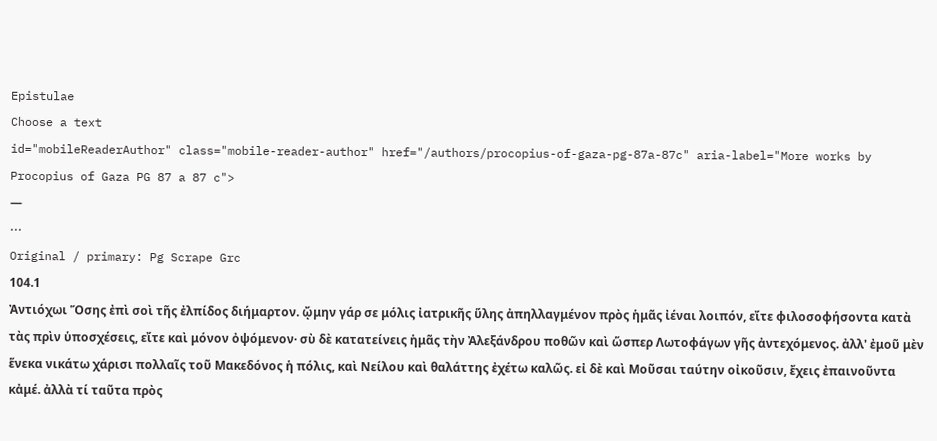Epistulae
Choose a text
id="mobileReaderAuthor" class="mobile-reader-author" href="/authors/procopius-of-gaza-pg-87a-87c" aria-label="More works by Procopius of Gaza PG 87 a 87 c">
—
⋯
Original / primary: Pg Scrape Grc
104.1
Ἀντιόχωι Ὅσης ἐπὶ σοὶ τῆς ἐλπίδος διήμαρτον. ᾤμην γάρ σε μόλις ἰατρικῆς ὕλης ἀπηλλαγμένον πρὸς ἡμᾶς ἰέναι λοιπόν, εἴτε φιλοσοφήσοντα κατὰ τὰς πρὶν ὑποσχέσεις, εἴτε καὶ μόνον ὀψόμενον· σὺ δὲ κατατείνεις ἡμᾶς τὴν Ἀλεξάνδρου ποθῶν καὶ ὥσπερ Λωτοφάγων γῆς ἀντεχόμενος. ἀλλ' ἐμοῦ μὲν ἕνεκα νικάτω χάρισι πολλαῖς τοῦ Μακεδόνος ἡ πόλις, καὶ Νείλου καὶ θαλάττης ἐχέτω καλῶς. εἰ δὲ καὶ Μοῦσαι ταύτην οἰκοῦσιν, ἔχεις ἐπαινοῦντα κἀμέ. ἀλλὰ τί ταῦτα πρὸς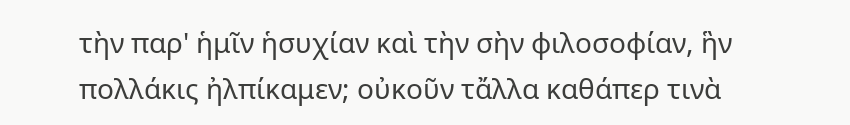τὴν παρ' ἡμῖν ἡσυχίαν καὶ τὴν σὴν φιλοσοφίαν, ἣν πολλάκις ἠλπίκαμεν; οὐκοῦν τἄλλα καθάπερ τινὰ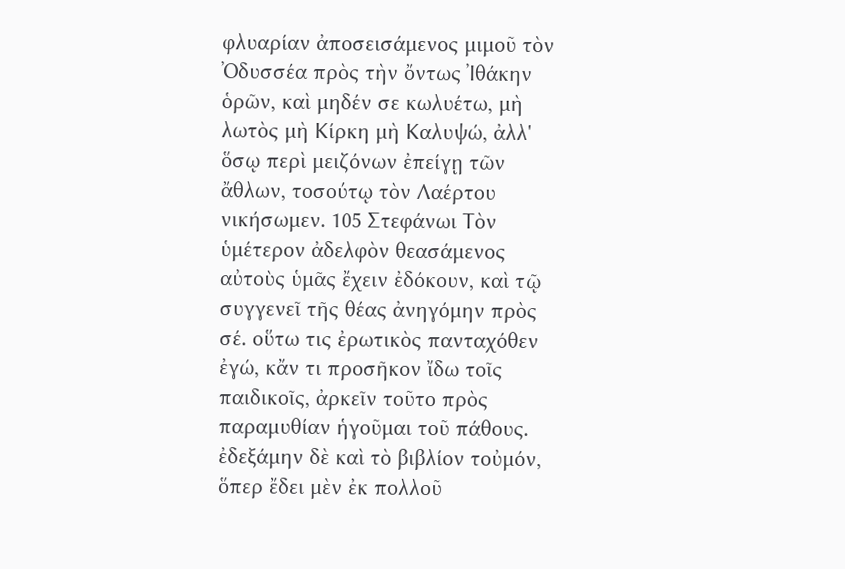φλυαρίαν ἀποσεισάμενος μιμοῦ τὸν Ὀδυσσέα πρὸς τὴν ὄντως Ἰθάκην ὁρῶν, καὶ μηδέν σε κωλυέτω, μὴ λωτὸς μὴ Κίρκη μὴ Καλυψώ, ἀλλ' ὅσῳ περὶ μειζόνων ἐπείγῃ τῶν ἄθλων, τοσούτῳ τὸν Λαέρτου νικήσωμεν. 105 Στεφάνωι Τὸν ὑμέτερον ἀδελφὸν θεασάμενος αὐτοὺς ὑμᾶς ἔχειν ἐδόκουν, καὶ τῷ συγγενεῖ τῆς θέας ἀνηγόμην πρὸς σέ. οὕτω τις ἐρωτικὸς πανταχόθεν ἐγώ, κἄν τι προσῆκον ἴδω τοῖς παιδικοῖς, ἀρκεῖν τοῦτο πρὸς παραμυθίαν ἡγοῦμαι τοῦ πάθους. ἐδεξάμην δὲ καὶ τὸ βιβλίον τοὐμόν, ὅπερ ἔδει μὲν ἐκ πολλοῦ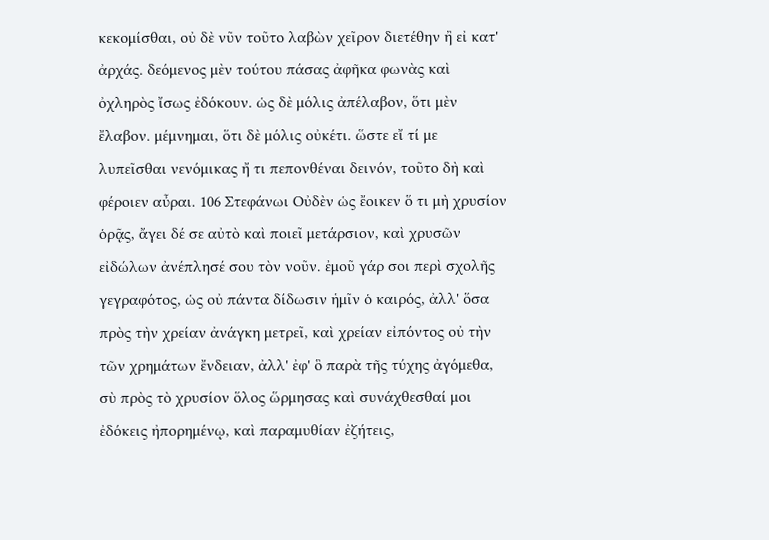κεκομίσθαι, οὐ δὲ νῦν τοῦτο λαβὼν χεῖρον διετέθην ἢ εἰ κατ' ἀρχάς. δεόμενος μὲν τούτου πάσας ἀφῆκα φωνὰς καὶ ὀχληρὸς ἴσως ἐδόκουν. ὡς δὲ μόλις ἀπέλαβον, ὅτι μὲν ἔλαβον. μέμνημαι, ὅτι δὲ μόλις οὐκέτι. ὥστε εἴ τί με λυπεῖσθαι νενόμικας ἤ τι πεπονθέναι δεινόν, τοῦτο δὴ καὶ φέροιεν αὖραι. 106 Στεφάνωι Οὐδὲν ὡς ἔοικεν ὅ τι μὴ χρυσίον ὁρᾷς, ἄγει δέ σε αὐτὸ καὶ ποιεῖ μετάρσιον, καὶ χρυσῶν εἰδώλων ἀνέπλησέ σου τὸν νοῦν. ἐμοῦ γάρ σοι περὶ σχολῆς γεγραφότος, ὡς οὐ πάντα δίδωσιν ἡμῖν ὁ καιρός, ἀλλ' ὅσα πρὸς τὴν χρείαν ἀνάγκη μετρεῖ, καὶ χρείαν εἰπόντος οὐ τὴν τῶν χρημάτων ἔνδειαν, ἀλλ' ἐφ' ὃ παρὰ τῆς τύχης ἀγόμεθα, σὺ πρὸς τὸ χρυσίον ὅλος ὥρμησας καὶ συνάχθεσθαί μοι ἐδόκεις ἠπορημένῳ, καὶ παραμυθίαν ἐζήτεις,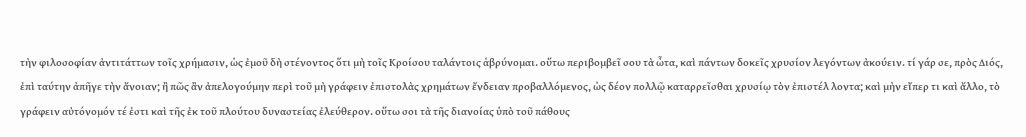τὴν φιλοσοφίαν ἀντιτάττων τοῖς χρήμασιν, ὡς ἐμοῦ δὴ στένοντος ὅτι μὴ τοῖς Κροίσου ταλάντοις ἁβρύνομαι. οὕτω περιβομβεῖ σου τὰ ὦτα, καὶ πάντων δοκεῖς χρυσίον λεγόντων ἀκούειν. τί γάρ σε, πρὸς Διός, ἐπὶ ταύτην ἀπῆγε τὴν ἄνοιαν; ἢ πῶς ἂν ἀπελογούμην περὶ τοῦ μὴ γράφειν ἐπιστολὰς χρημάτων ἔνδειαν προβαλλόμενος, ὡς δέον πολλῷ καταρρεῖσθαι χρυσίῳ τὸν ἐπιστέλ λοντα; καὶ μὴν εἴπερ τι καὶ ἄλλο, τὸ γράφειν αὐτόνομόν τέ ἐστι καὶ τῆς ἐκ τοῦ πλούτου δυναστείας ἐλεύθερον. οὕτω σοι τὰ τῆς διανοίας ὑπὸ τοῦ πάθους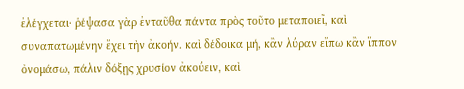ἐλέγχεται· ῥέψασα γὰρ ἐνταῦθα πάντα πρὸς τοῦτο μεταποιεῖ, καὶ συναπατωμένην ἔχει τὴν ἀκοήν. καὶ δέδοικα μή, κἂν λύραν εἴπω κἂν ἵππον ὀνομάσω, πάλιν δόξῃς χρυσίον ἀκούειν, καὶ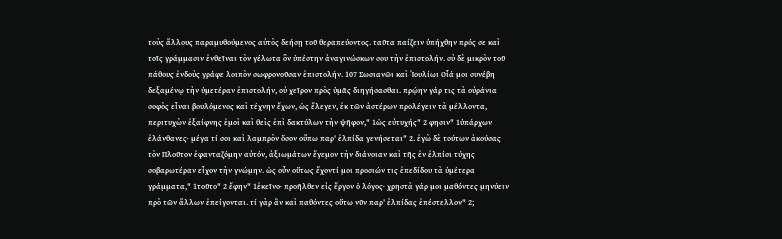τοὺς ἄλλους παραμυθούμενος αὐτὸς δεήσῃ τοῦ θεραπεύοντος. ταῦτα παίζειν ὑπήχθην πρός σε καὶ τοῖς γράμμασιν ἐνθεῖναι τὸν γέλωτα ὃν ὑπέστην ἀναγινώσκων σου τὴν ἐπιστολήν. σὺ δὲ μικρὸν τοῦ πάθους ἐνδοὺς γράφε λοιπὸν σωφρονοῦσαν ἐπιστολήν. 107 Σωσιανῶι καὶ Ἰουλίωι Οἷά μοι συνέβη δεξαμένῳ τὴν ὑμετέραν ἐπιστολήν, οὐ χεῖρον πρὸς ὑμᾶς διηγήσασθαι. πρῴην γάρ τις τὰ οὐράνια σοφὸς εἶναι βουλόμενος καὶ τέχνην ἔχων, ὡς ἔλεγεν, ἐκ τῶν ἀστέρων προλέγειν τὰ μέλλοντα, περιτυχὼν ἐξαίφνης ἐμοὶ καὶ θεὶς ἐπὶ δακτύλων τὴν ψῆφον," 1ὡς εὐτυχής" 2 φησιν" 1ὑπάρχων ἐλάνθανες· μέγα τί σοι καὶ λαμπρὸν ὅσον οὔπω παρ' ἐλπίδα γενήσεται" 2. ἐγὼ δὲ τούτων ἀκούσας τὸν Πλοῦτον ἐφανταζόμην αὐτόν, ἀξιωμάτων ἔγεμον τὴν διάνοιαν καὶ τῆς ἐν ἐλπίσι τύχης σοβαρωτέραν εἶχον τὴν γνώμην. ὡς οὖν οὕτως ἔχοντί μοι προσιών τις ἐπεδίδου τὰ ὑμέτερα γράμματα," 1τοῦτο" 2 ἔφην" 1ἐκεῖνο· προῆλθεν εἰς ἔργον ὁ λόγος· χρηστὰ γάρ μοι μαθόντες μηνύειν πρὸ τῶν ἄλλων ἐπείγονται. τί γὰρ ἂν καὶ παθόντες οὕτω νῦν παρ' ἐλπίδας ἐπέστελλον" 2;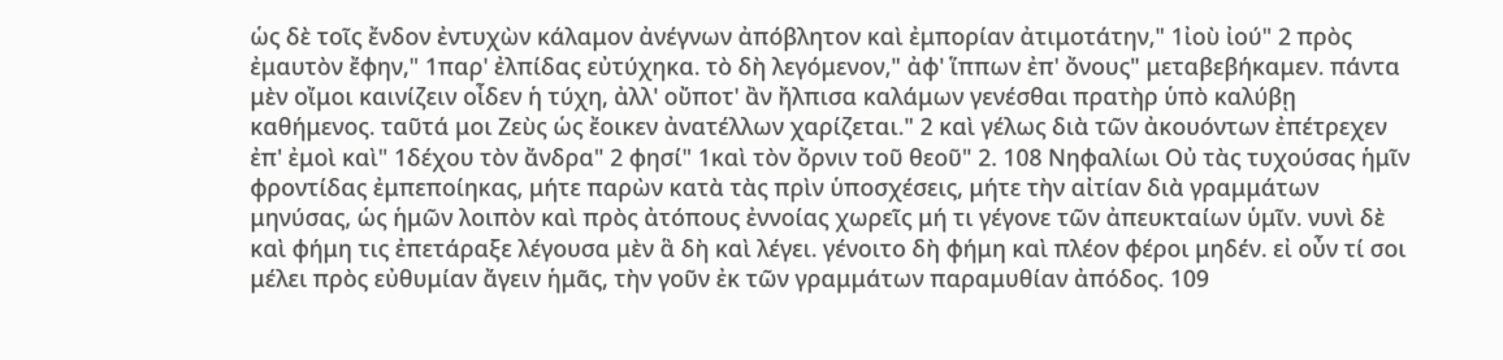ὡς δὲ τοῖς ἔνδον ἐντυχὼν κάλαμον ἀνέγνων ἀπόβλητον καὶ ἐμπορίαν ἀτιμοτάτην," 1ἰοὺ ἰού" 2 πρὸς ἐμαυτὸν ἔφην," 1παρ' ἐλπίδας εὐτύχηκα. τὸ δὴ λεγόμενον," ἀφ' ἵππων ἐπ' ὄνους" μεταβεβήκαμεν. πάντα μὲν οἴμοι καινίζειν οἶδεν ἡ τύχη, ἀλλ' οὔποτ' ἂν ἤλπισα καλάμων γενέσθαι πρατὴρ ὑπὸ καλύβῃ καθήμενος. ταῦτά μοι Ζεὺς ὡς ἔοικεν ἀνατέλλων χαρίζεται." 2 καὶ γέλως διὰ τῶν ἀκουόντων ἐπέτρεχεν ἐπ' ἐμοὶ καὶ" 1δέχου τὸν ἄνδρα" 2 φησί" 1καὶ τὸν ὄρνιν τοῦ θεοῦ" 2. 108 Νηφαλίωι Οὐ τὰς τυχούσας ἡμῖν φροντίδας ἐμπεποίηκας, μήτε παρὼν κατὰ τὰς πρὶν ὑποσχέσεις, μήτε τὴν αἰτίαν διὰ γραμμάτων μηνύσας, ὡς ἡμῶν λοιπὸν καὶ πρὸς ἀτόπους ἐννοίας χωρεῖς μή τι γέγονε τῶν ἀπευκταίων ὑμῖν. νυνὶ δὲ καὶ φήμη τις ἐπετάραξε λέγουσα μὲν ἃ δὴ καὶ λέγει. γένοιτο δὴ φήμη καὶ πλέον φέροι μηδέν. εἰ οὖν τί σοι μέλει πρὸς εὐθυμίαν ἄγειν ἡμᾶς, τὴν γοῦν ἐκ τῶν γραμμάτων παραμυθίαν ἀπόδος. 109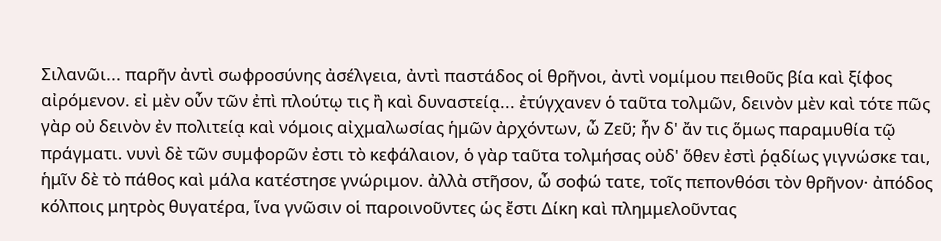Σιλανῶι... παρῆν ἀντὶ σωφροσύνης ἀσέλγεια, ἀντὶ παστάδος οἱ θρῆνοι, ἀντὶ νομίμου πειθοῦς βία καὶ ξίφος αἰρόμενον. εἰ μὲν οὖν τῶν ἐπὶ πλούτῳ τις ἢ καὶ δυναστείᾳ... ἐτύγχανεν ὁ ταῦτα τολμῶν, δεινὸν μὲν καὶ τότε πῶς γὰρ οὐ δεινὸν ἐν πολιτείᾳ καὶ νόμοις αἰχμαλωσίας ἡμῶν ἀρχόντων, ὦ Ζεῦ; ἦν δ' ἄν τις ὅμως παραμυθία τῷ πράγματι. νυνὶ δὲ τῶν συμφορῶν ἐστι τὸ κεφάλαιον, ὁ γὰρ ταῦτα τολμήσας οὐδ' ὅθεν ἐστὶ ῥᾳδίως γιγνώσκε ται, ἡμῖν δὲ τὸ πάθος καὶ μάλα κατέστησε γνώριμον. ἀλλὰ στῆσον, ὦ σοφώ τατε, τοῖς πεπονθόσι τὸν θρῆνον· ἀπόδος κόλποις μητρὸς θυγατέρα, ἵνα γνῶσιν οἱ παροινοῦντες ὡς ἔστι Δίκη καὶ πλημμελοῦντας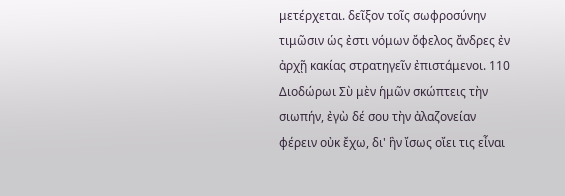μετέρχεται. δεῖξον τοῖς σωφροσύνην τιμῶσιν ὡς ἐστι νόμων ὄφελος ἄνδρες ἐν ἀρχῇ κακίας στρατηγεῖν ἐπιστάμενοι. 110 Διοδώρωι Σὺ μὲν ἡμῶν σκώπτεις τὴν σιωπήν, ἐγὼ δέ σου τὴν ἀλαζονείαν φέρειν οὐκ ἔχω, δι' ἣν ἴσως οἴει τις εἶναι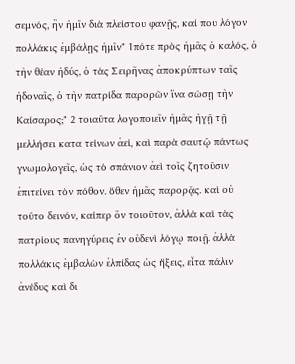σεμνός, ἢν ἡμῖν διὰ πλείστου φανῇς, καί που λόγον πολλάκις ἐμβάλῃς ἡμῖν" 1πότε πρὸς ἡμᾶς ὁ καλός, ὁ τὴν θέαν ἡδύς, ὁ τὰς Σειρῆνας ἀποκρύπτων ταῖς ἡδοναῖς, ὁ τὴν πατρίδα παρορῶν ἵνα σώσῃ τὴν Καίσαρος;" 2 τοιαῦτα λογοποιεῖν ἡμᾶς ἡγῇ τῇ μελλήσει κατα τείνων ἀεί, καὶ παρὰ σαυτῷ πάντως γνωμολογεῖς, ὡς τὸ σπάνιον ἀεὶ τοῖς ζητοῦσιν ἐπιτείνει τὸν πόθον. ὅθεν ἡμᾶς παρορᾷς. καὶ οὐ τοῦτο δεινόν, καίπερ ὂν τοιοῦτον, ἀλλὰ καὶ τὰς πατρίους πανηγύρεις ἐν οὐδενὶ λόγῳ ποιῇ. ἀλλὰ πολλάκις ἐμβαλὼν ἐλπίδας ὡς ἥξεις, εἶτα πάλιν ἀνέδυς καὶ δι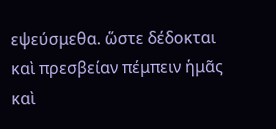εψεύσμεθα. ὥστε δέδοκται καὶ πρεσβείαν πέμπειν ἡμᾶς καὶ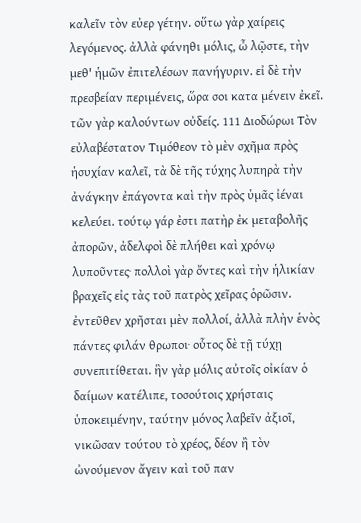καλεῖν τὸν εὐερ γέτην. οὕτω γὰρ χαίρεις λεγόμενος. ἀλλὰ φάνηθι μόλις, ὦ λῷστε, τὴν μεθ' ἡμῶν ἐπιτελέσων πανήγυριν. εἰ δὲ τὴν πρεσβείαν περιμένεις, ὥρα σοι κατα μένειν ἐκεῖ. τῶν γὰρ καλούντων οὐδείς. 111 Διοδώρωι Τὸν εὐλαβέστατον Τιμόθεον τὸ μὲν σχῆμα πρὸς ἡσυχίαν καλεῖ, τὰ δὲ τῆς τύχης λυπηρὰ τὴν ἀνάγκην ἐπάγοντα καὶ τὴν πρὸς ὑμᾶς ἰέναι κελεύει. τούτῳ γάρ ἐστι πατὴρ ἐκ μεταβολῆς ἀπορῶν, ἀδελφοὶ δὲ πλήθει καὶ χρόνῳ λυποῦντες· πολλοὶ γὰρ ὄντες καὶ τὴν ἡλικίαν βραχεῖς εἰς τὰς τοῦ πατρὸς χεῖρας ὁρῶσιν. ἐντεῦθεν χρῆσται μὲν πολλοί, ἀλλὰ πλὴν ἑνὸς πάντες φιλάν θρωποι· οὗτος δὲ τῇ τύχῃ συνεπιτίθεται. ἣν γὰρ μόλις αὐτοῖς οἰκίαν ὁ δαίμων κατέλιπε, τοσούτοις χρήσταις ὑποκειμένην, ταύτην μόνος λαβεῖν ἀξιοῖ, νικῶσαν τούτου τὸ χρέος, δέον ἢ τὸν ὠνούμενον ἄγειν καὶ τοῦ παν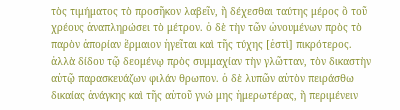τὸς τιμήματος τὸ προσῆκον λαβεῖν, ἢ δέχεσθαι ταύτης μέρος ὃ τοῦ χρέους ἀναπληρώσει τὸ μέτρον. ὁ δὲ τὴν τῶν ὠνουμένων πρὸς τὸ παρὸν ἀπορίαν ἕρμαιον ἡγεῖται καὶ τῆς τύχης [ἐστὶ] πικρότερος. ἀλλὰ δίδου τῷ δεομένῳ πρὸς συμμαχίαν τὴν γλῶτταν, τὸν δικαστὴν αὐτῷ παρασκευάζων φιλάν θρωπον. ὁ δὲ λυπῶν αὐτὸν πειράσθω δικαίας ἀνάγκης καὶ τῆς αὑτοῦ γνώ μης ἡμερωτέρας, ἢ περιμένειν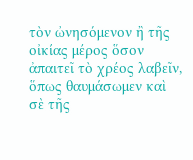τὸν ὠνησόμενον ἢ τῆς οἰκίας μέρος ὅσον ἀπαιτεῖ τὸ χρέος λαβεῖν, ὅπως θαυμάσωμεν καὶ σὲ τῆς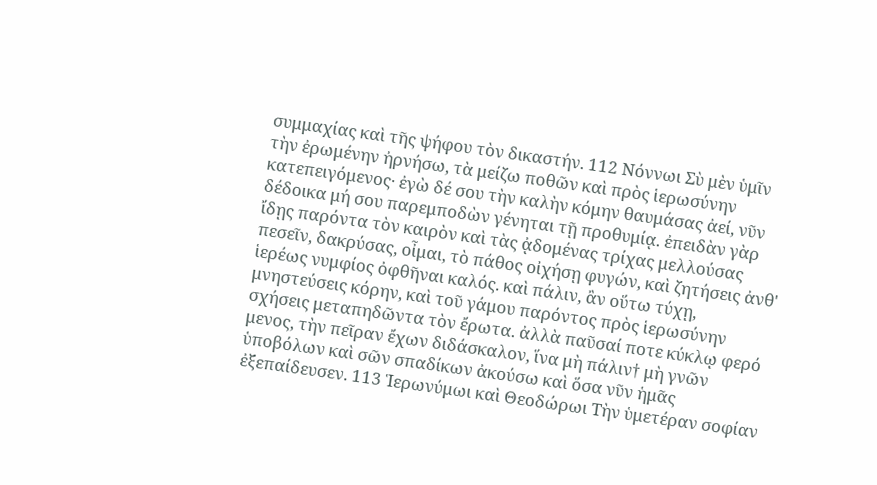συμμαχίας καὶ τῆς ψήφου τὸν δικαστήν. 112 Νόννωι Σὺ μὲν ὑμῖν τὴν ἐρωμένην ἠρνήσω, τὰ μείζω ποθῶν καὶ πρὸς ἱερωσύνην κατεπειγόμενος· ἐγὼ δέ σου τὴν καλὴν κόμην θαυμάσας ἀεί, νῦν δέδοικα μή σου παρεμποδὼν γένηται τῇ προθυμίᾳ. ἐπειδὰν γὰρ ἴδῃς παρόντα τὸν καιρὸν καὶ τὰς ᾀδομένας τρίχας μελλούσας πεσεῖν, δακρύσας, οἶμαι, τὸ πάθος οἰχήσῃ φυγών, καὶ ζητήσεις ἀνθ' ἱερέως νυμφίος ὀφθῆναι καλός. καὶ πάλιν, ἂν οὕτω τύχῃ, μνηστεύσεις κόρην, καὶ τοῦ γάμου παρόντος πρὸς ἱερωσύνην σχήσεις μεταπηδῶντα τὸν ἔρωτα. ἀλλὰ παῦσαί ποτε κύκλῳ φερό μενος, τὴν πεῖραν ἔχων διδάσκαλον, ἵνα μὴ πάλιν† μὴ γνῶν ὑποβόλων καὶ σῶν σπαδίκων ἀκούσω καὶ ὅσα νῦν ἡμᾶς ἐξεπαίδευσεν. 113 Ἱερωνύμωι καὶ Θεοδώρωι Τὴν ὑμετέραν σοφίαν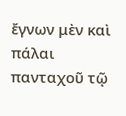ἔγνων μὲν καὶ πάλαι πανταχοῦ τῷ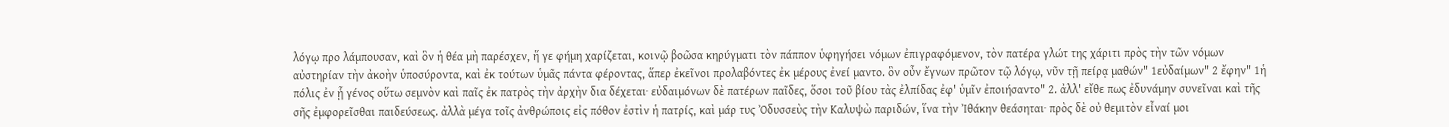λόγῳ προ λάμπουσαν, καὶ ὃν ἡ θέα μὴ παρέσχεν, ἥ γε φήμη χαρίζεται, κοινῷ βοῶσα κηρύγματι τὸν πάππον ὑφηγήσει νόμων ἐπιγραφόμενον, τὸν πατέρα γλώτ της χάριτι πρὸς τὴν τῶν νόμων αὐστηρίαν τὴν ἀκοὴν ὑποσύροντα, καὶ ἐκ τούτων ὑμᾶς πάντα φέροντας, ἅπερ ἐκεῖνοι προλαβόντες ἐκ μέρους ἐνεί μαντο. ὃν οὖν ἔγνων πρῶτον τῷ λόγῳ, νῦν τῇ πείρᾳ μαθών" 1εὐδαίμων" 2 ἔφην" 1ἡ πόλις ἐν ᾗ γένος οὕτω σεμνὸν καὶ παῖς ἐκ πατρὸς τὴν ἀρχὴν δια δέχεται· εὐδαιμόνων δὲ πατέρων παῖδες, ὅσοι τοῦ βίου τὰς ἐλπίδας ἐφ' ὑμῖν ἐποιήσαντο" 2. ἀλλ' εἴθε πως ἐδυνάμην συνεῖναι καὶ τῆς σῆς ἐμφορεῖσθαι παιδεύσεως. ἀλλὰ μέγα τοῖς ἀνθρώποις εἰς πόθον ἐστὶν ἡ πατρίς, καὶ μάρ τυς Ὀδυσσεὺς τὴν Καλυψὼ παριδών, ἵνα τὴν Ἰθάκην θεάσηται· πρὸς δὲ οὐ θεμιτὸν εἶναί μοι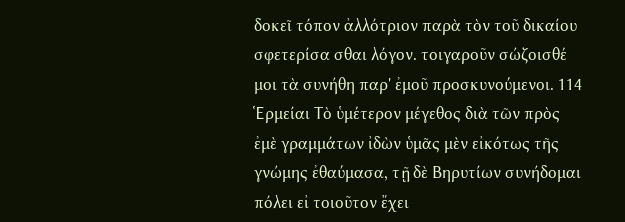δοκεῖ τόπον ἀλλότριον παρὰ τὸν τοῦ δικαίου σφετερίσα σθαι λόγον. τοιγαροῦν σώζοισθέ μοι τὰ συνήθη παρ' ἐμοῦ προσκυνούμενοι. 114 Ἑρμείαι Τὸ ὑμέτερον μέγεθος διὰ τῶν πρὸς ἐμὲ γραμμάτων ἰδὼν ὑμᾶς μὲν εἰκότως τῆς γνώμης ἐθαύμασα, τῇ δὲ Βηρυτίων συνήδομαι πόλει εἰ τοιοῦτον ἔχει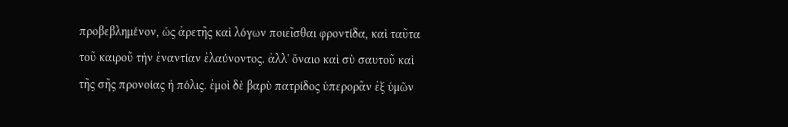προβεβλημένον, ὡς ἀρετῆς καὶ λόγων ποιεῖσθαι φροντίδα, καὶ ταῦτα τοῦ καιροῦ τὴν ἐναντίαν ἐλαύνοντος. ἀλλ' ὄναιο καὶ σὺ σαυτοῦ καὶ τῆς σῆς προνοίας ἡ πόλις. ἐμοὶ δὲ βαρὺ πατρίδος ὑπερορᾶν ἐξ ὑμῶν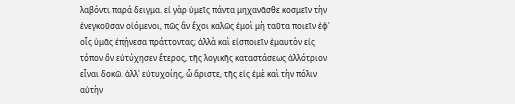λαβόντι παρά δειγμα. εἰ γὰρ ὑμεῖς πάντα μηχανᾶσθε κοσμεῖν τὴν ἐνεγκοῦσαν οἰόμενοι, πῶς ἂν ἔχοι καλῶς ἐμοὶ μὴ ταῦτα ποιεῖν ἐφ' οἷς ὑμᾶς ἐπῄνεσα πράττοντας; ἀλλὰ καὶ εἰσποιεῖν ἐμαυτὸν εἰς τόπον ὃν εὐτύχησεν ἕτερος, τῆς λογικῆς καταστάσεως ἀλλότριον εἶναι δοκῶ. ἀλλ' εὐτυχοίης, ὦ ἄριστε, τῆς εἰς ἐμὲ καὶ τὴν πόλιν αὐτὴν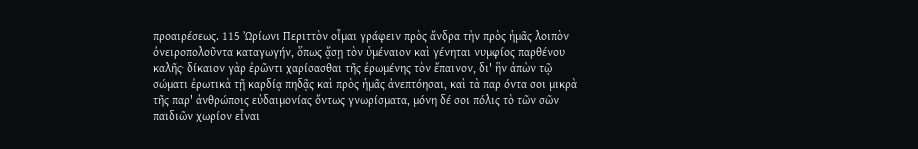προαιρέσεως. 115 Ὠρίωνι Περιττὸν οἶμαι γράφειν πρὸς ἄνδρα τὴν πρὸς ἡμᾶς λοιπὸν ὀνειροπολοῦντα καταγωγήν, ὅπως ᾄσῃ τὸν ὑμέναιον καὶ γένηται νυμφίος παρθένου καλῆς· δίκαιον γὰρ ἐρῶντι χαρίσασθαι τῆς ἐρωμένης τὸν ἔπαινον, δι' ἣν ἀπὼν τῷ σώματι ἐρωτικὰ τῇ καρδίᾳ πηδᾷς καὶ πρὸς ἡμᾶς ἀνεπτόησαι, καὶ τὰ παρ όντα σοι μικρὰ τῆς παρ' ἀνθρώποις εὐδαιμονίας ὄντως γνωρίσματα, μόνη δέ σοι πόλις τὸ τῶν σῶν παιδιῶν χωρίον εἶναι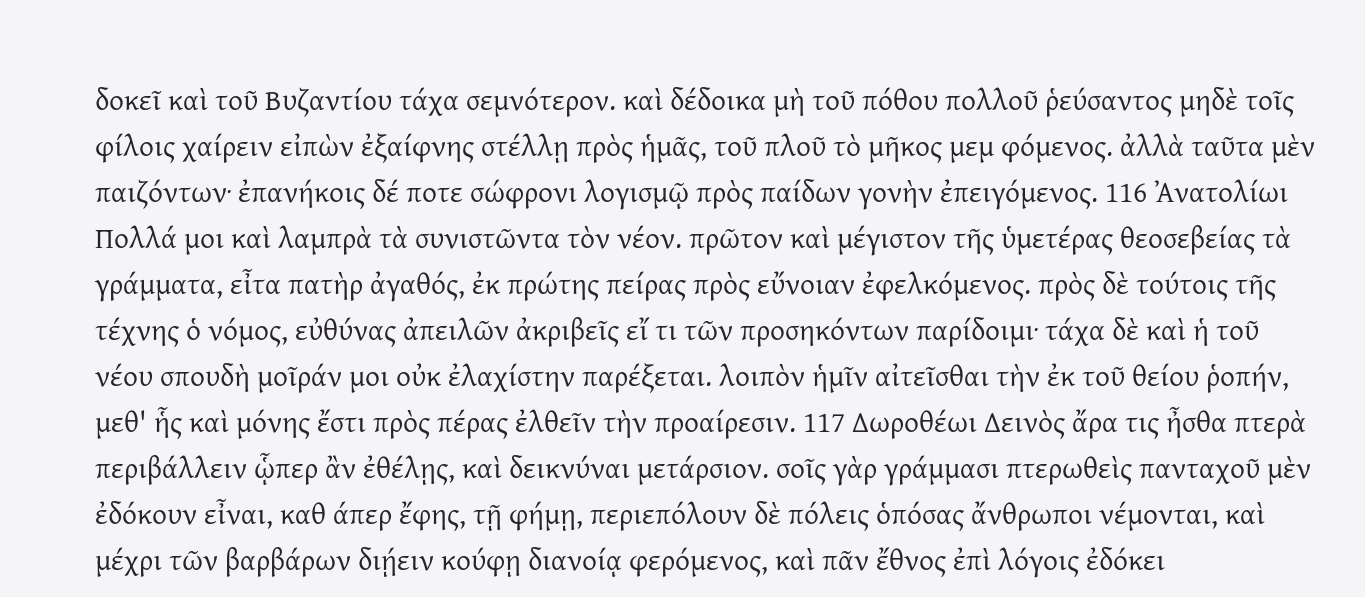δοκεῖ καὶ τοῦ Βυζαντίου τάχα σεμνότερον. καὶ δέδοικα μὴ τοῦ πόθου πολλοῦ ῥεύσαντος μηδὲ τοῖς φίλοις χαίρειν εἰπὼν ἐξαίφνης στέλλῃ πρὸς ἡμᾶς, τοῦ πλοῦ τὸ μῆκος μεμ φόμενος. ἀλλὰ ταῦτα μὲν παιζόντων· ἐπανήκοις δέ ποτε σώφρονι λογισμῷ πρὸς παίδων γονὴν ἐπειγόμενος. 116 Ἀνατολίωι Πολλά μοι καὶ λαμπρὰ τὰ συνιστῶντα τὸν νέον. πρῶτον καὶ μέγιστον τῆς ὑμετέρας θεοσεβείας τὰ γράμματα, εἶτα πατὴρ ἀγαθός, ἐκ πρώτης πείρας πρὸς εὔνοιαν ἐφελκόμενος. πρὸς δὲ τούτοις τῆς τέχνης ὁ νόμος, εὐθύνας ἀπειλῶν ἀκριβεῖς εἴ τι τῶν προσηκόντων παρίδοιμι· τάχα δὲ καὶ ἡ τοῦ νέου σπουδὴ μοῖράν μοι οὐκ ἐλαχίστην παρέξεται. λοιπὸν ἡμῖν αἰτεῖσθαι τὴν ἐκ τοῦ θείου ῥοπήν, μεθ' ἧς καὶ μόνης ἔστι πρὸς πέρας ἐλθεῖν τὴν προαίρεσιν. 117 Δωροθέωι Δεινὸς ἄρα τις ἦσθα πτερὰ περιβάλλειν ᾧπερ ἂν ἐθέλῃς, καὶ δεικνύναι μετάρσιον. σοῖς γὰρ γράμμασι πτερωθεὶς πανταχοῦ μὲν ἐδόκουν εἶναι, καθ άπερ ἔφης, τῇ φήμῃ, περιεπόλουν δὲ πόλεις ὁπόσας ἄνθρωποι νέμονται, καὶ μέχρι τῶν βαρβάρων διῄειν κούφῃ διανοίᾳ φερόμενος, καὶ πᾶν ἔθνος ἐπὶ λόγοις ἐδόκει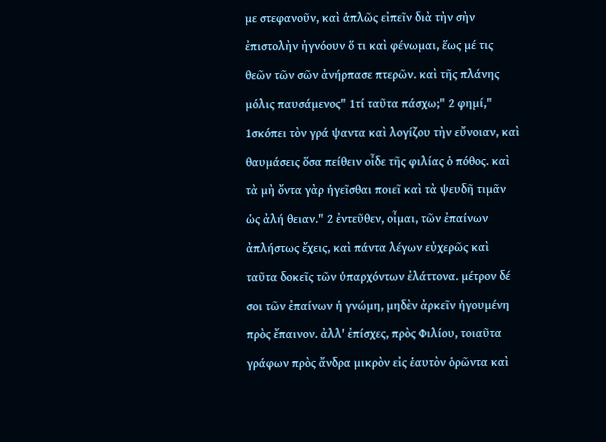με στεφανοῦν, καὶ ἁπλῶς εἰπεῖν διὰ τὴν σὴν ἐπιστολὴν ἠγνόουν ὅ τι καὶ φένωμαι, ἕως μέ τις θεῶν τῶν σῶν ἀνήρπασε πτερῶν. καὶ τῆς πλάνης μόλις παυσάμενος" 1τί ταῦτα πάσχω;" 2 φημί," 1σκόπει τὸν γρά ψαντα καὶ λογίζου τὴν εὔνοιαν, καὶ θαυμάσεις ὅσα πείθειν οἶδε τῆς φιλίας ὁ πόθος. καὶ τὰ μὴ ὄντα γὰρ ἡγεῖσθαι ποιεῖ καὶ τὰ ψευδῆ τιμᾶν ὡς ἀλή θειαν." 2 ἐντεῦθεν, οἶμαι, τῶν ἐπαίνων ἀπλήστως ἔχεις, καὶ πάντα λέγων εὐχερῶς καὶ ταῦτα δοκεῖς τῶν ὑπαρχόντων ἐλάττονα. μέτρον δέ σοι τῶν ἐπαίνων ἡ γνώμη, μηδὲν ἀρκεῖν ἡγουμένη πρὸς ἔπαινον. ἀλλ' ἐπίσχες, πρὸς Φιλίου, τοιαῦτα γράφων πρὸς ἄνδρα μικρὸν εἰς ἑαυτὸν ὁρῶντα καὶ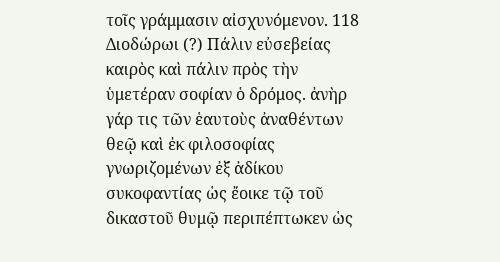τοῖς γράμμασιν αἰσχυνόμενον. 118 Διοδώρωι (?) Πάλιν εὐσεβείας καιρὸς καὶ πάλιν πρὸς τὴν ὑμετέραν σοφίαν ὁ δρόμος. ἀνὴρ γάρ τις τῶν ἑαυτοὺς ἀναθέντων θεῷ καὶ ἐκ φιλοσοφίας γνωριζομένων ἐξ ἀδίκου συκοφαντίας ὡς ἔοικε τῷ τοῦ δικαστοῦ θυμῷ περιπέπτωκεν ὡς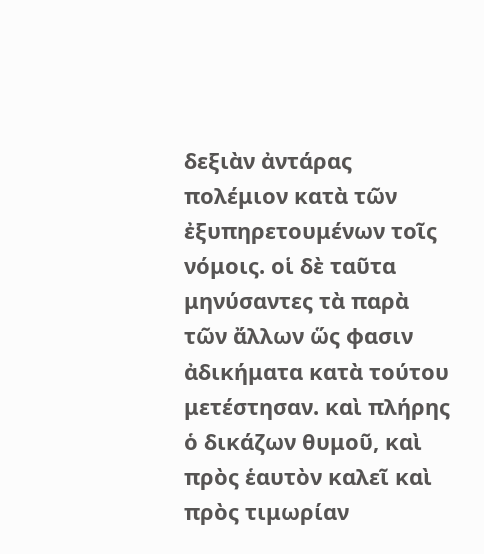δεξιὰν ἀντάρας πολέμιον κατὰ τῶν ἐξυπηρετουμένων τοῖς νόμοις. οἱ δὲ ταῦτα μηνύσαντες τὰ παρὰ τῶν ἄλλων ὥς φασιν ἀδικήματα κατὰ τούτου μετέστησαν. καὶ πλήρης ὁ δικάζων θυμοῦ, καὶ πρὸς ἑαυτὸν καλεῖ καὶ πρὸς τιμωρίαν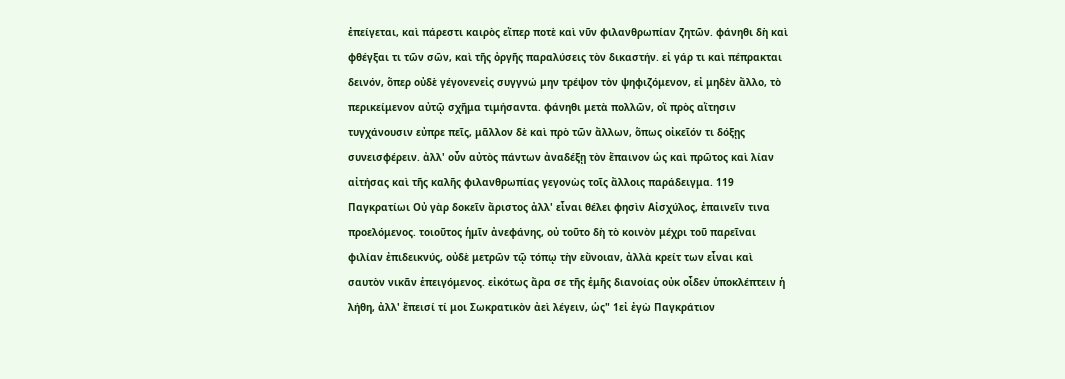ἐπείγεται, καὶ πάρεστι καιρὸς εἴπερ ποτὲ καὶ νῦν φιλανθρωπίαν ζητῶν. φάνηθι δὴ καὶ φθέγξαι τι τῶν σῶν, καὶ τῆς ὀργῆς παραλύσεις τὸν δικαστήν. εἰ γάρ τι καὶ πέπρακται δεινόν, ὅπερ οὐδὲ γέγονενεἰς συγγνώ μην τρέψον τὸν ψηφιζόμενον, εἰ μηδὲν ἄλλο, τὸ περικείμενον αὐτῷ σχῆμα τιμήσαντα. φάνηθι μετὰ πολλῶν, οἳ πρὸς αἴτησιν τυγχάνουσιν εὐπρε πεῖς, μᾶλλον δὲ καὶ πρὸ τῶν ἄλλων, ὅπως οἰκεῖόν τι δόξῃς συνεισφέρειν. ἀλλ' οὖν αὐτὸς πάντων ἀναδέξῃ τὸν ἔπαινον ὡς καὶ πρῶτος καὶ λίαν αἰτήσας καὶ τῆς καλῆς φιλανθρωπίας γεγονὼς τοῖς ἄλλοις παράδειγμα. 119 Παγκρατίωι Οὐ γὰρ δοκεῖν ἄριστος ἀλλ' εἶναι θέλει φησὶν Αἰσχύλος, ἐπαινεῖν τινα προελόμενος. τοιοῦτος ἡμῖν ἀνεφάνης, οὐ τοῦτο δὴ τὸ κοινὸν μέχρι τοῦ παρεῖναι φιλίαν ἐπιδεικνύς, οὐδὲ μετρῶν τῷ τόπῳ τὴν εὔνοιαν, ἀλλὰ κρείτ των εἶναι καὶ σαυτὸν νικᾶν ἐπειγόμενος. εἰκότως ἄρα σε τῆς ἐμῆς διανοίας οὐκ οἶδεν ὑποκλέπτειν ἡ λήθη, ἀλλ' ἔπεισί τί μοι Σωκρατικὸν ἀεὶ λέγειν, ὡς" 1εἰ ἐγὼ Παγκράτιον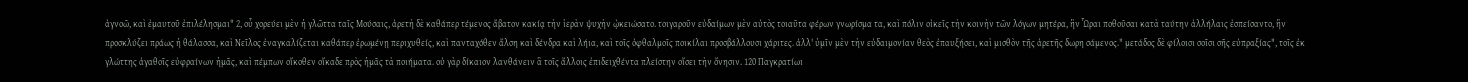ἀγνοῶ, καὶ ἐμαυτοῦ ἐπιλέλησμαι" 2, οὗ χορεύει μὲν ἡ γλῶττα ταῖς Μούσαις, ἀρετὴ δὲ καθάπερ τέμενος ἄβατον κακίᾳ τὴν ἱερὰν ψυχὴν ᾠκειώσατο. τοιγαροῦν εὐδαίμων μὲν αὐτὸς τοιαῦτα φέρων γνωρίσμα τα, καὶ πόλιν οἰκεῖς τὴν κοινὴν τῶν λόγων μητέρα, ἣν Ὧραι ποθοῦσαι κατὰ ταύτην ἀλλήλαις ἐσπείσαντο, ἣν προσκλύζει πράως ἡ θάλασσα, καὶ Νεῖλος ἐναγκαλίζεται καθάπερ ἐρωμένῃ περιχυθείς, καὶ πανταχόθεν ἄλση καὶ δένδρα καὶ λήια, καὶ τοῖς ὀφθαλμοῖς ποικίλαι προσβάλλουσι χάριτες. ἀλλ' ὑμῖν μὲν τὴν εὐδαιμονίαν θεὸς ἐπαυξήσει, καὶ μισθὸν τῆς ἀρετῆς δωρη σάμενος." μετάδος δὲ φίλοισι σοῖσι σῆς εὐπραξίας", τοῖς ἐκ γλώττης ἀγαθοῖς εὐφραίνων ἡμᾶς, καὶ πέμπων οἴκοθεν οἴκαδε πρὸς ἡμᾶς τὰ ποιήματα. οὐ γὰρ δίκαιον λανθάνειν ἃ τοῖς ἄλλοις ἐπιδειχθέντα πλείστην οἴσει τὴν ὄνησιν. 120 Παγκρατίωι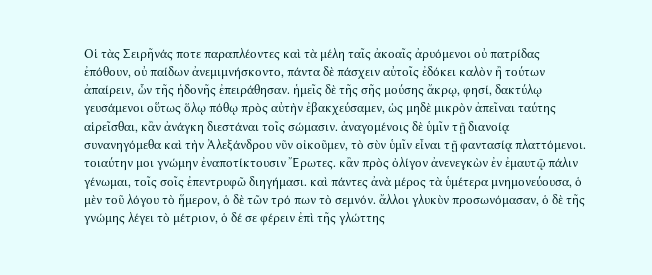Οἱ τὰς Σειρῆνάς ποτε παραπλέοντες καὶ τὰ μέλη ταῖς ἀκοαῖς ἀρυόμενοι οὐ πατρίδας ἐπόθουν, οὐ παίδων ἀνεμιμνήσκοντο, πάντα δὲ πάσχειν αὐτοῖς ἐδόκει καλὸν ἢ τούτων ἀπαίρειν, ὧν τῆς ἡδονῆς ἐπειράθησαν. ἡμεῖς δὲ τῆς σῆς μούσης ἄκρῳ, φησί, δακτύλῳ γευσάμενοι οὕτως ὅλῳ πόθῳ πρὸς αὐτὴν ἐβακχεύσαμεν, ὡς μηδὲ μικρὸν ἀπεῖναι ταύτης αἱρεῖσθαι, κἂν ἀνάγκη διεστάναι τοῖς σώμασιν. ἀναγομένοις δὲ ὑμῖν τῇ διανοίᾳ συνανηγόμεθα καὶ τὴν Ἀλεξάνδρου νῦν οἰκοῦμεν, τὸ σὺν ὑμῖν εἶναι τῇ φαντασίᾳ πλαττόμενοι. τοιαύτην μοι γνώμην ἐναποτίκτουσιν Ἔρωτες. κἂν πρὸς ὀλίγον ἀνενεγκὼν ἐν ἐμαυτῷ πάλιν γένωμαι, τοῖς σοῖς ἐπεντρυφῶ διηγήμασι. καὶ πάντες ἀνὰ μέρος τὰ ὑμέτερα μνημονεύουσα, ὁ μὲν τοῦ λόγου τὸ ἥμερον, ὁ δὲ τῶν τρό πων τὸ σεμνόν. ἄλλοι γλυκὺν προσωνόμασαν, ὁ δὲ τῆς γνώμης λέγει τὸ μέτριον, ὁ δέ σε φέρειν ἐπὶ τῆς γλώττης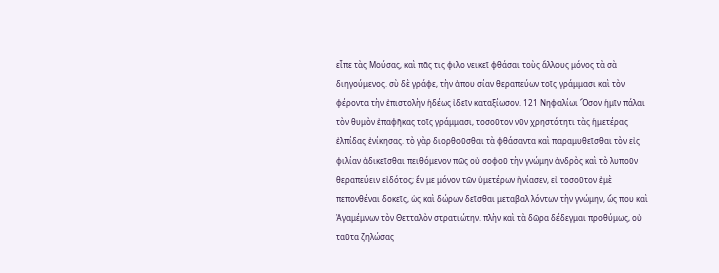εἶπε τὰς Μούσας, καὶ πᾶς τις φιλο νεικεῖ φθάσαι τοὺς ἄλλους μόνος τὰ σὰ διηγούμενος. σὺ δὲ γράφε, τὴν ἀπου σίαν θεραπεύων τοῖς γράμμασι καὶ τὸν φέροντα τὴν ἐπιστολὴν ἡδέως ἰδεῖν καταξίωσον. 121 Νηφαλίωι Ὅσον ἡμῖν πάλαι τὸν θυμὸν ἐπαφῆκας τοῖς γράμμασι, τοσοῦτον νῦν χρηστότητι τὰς ἡμετέρας ἐλπίδας ἐνίκησας. τὸ γὰρ διορθοῦσθαι τὰ φθάσαντα καὶ παραμυθεῖσθαι τὸν εἰς φιλίαν ἀδικεῖσθαι πειθόμενον πῶς οὐ σοφοῦ τὴν γνώμην ἀνδρὸς καὶ τὸ λυποῦν θεραπεύειν εἰδότος; ἕν με μόνον τῶν ὑμετέρων ἠνίασεν, εἰ τοσοῦτον ἐμὲ πεπονθέναι δοκεῖς, ὡς καὶ δώρων δεῖσθαι μεταβαλ λόντων τὴν γνώμην, ὥς που καὶ Ἀγαμέμνων τὸν Θετταλὸν στρατιώτην. πλὴν καὶ τὰ δῶρα δέδεγμαι προθύμως, οὐ ταῦτα ζηλώσας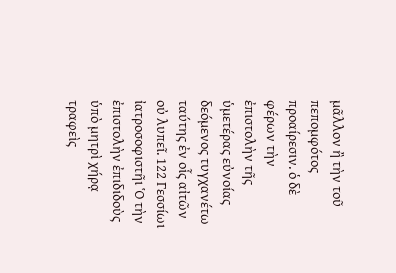μᾶλλον ἢ τὴν τοῦ πεπομφότος προαίρεσιν. ὁ δὲ φέρων τὴν ἐπιστολὴν τῆς ὑμετέρας εὐνοίας δεόμενος τυγχανέτω ταύτης ἐν οἷς αἰτῶν οὐ λυπεῖ. 122 Γεσσίωι ἰατροσοφιστῆι Ὁ τὴν ἐπιστολὴν ἐπιδιδοὺς ὑπὸ μητρὶ χήρᾳ τραφεὶς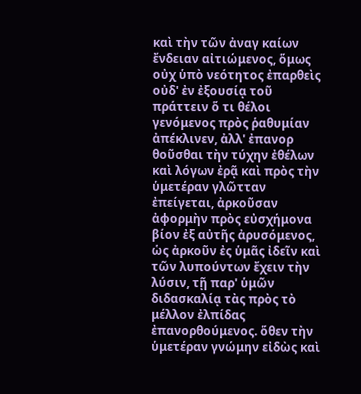καὶ τὴν τῶν ἀναγ καίων ἔνδειαν αἰτιώμενος, ὅμως οὐχ ὑπὸ νεότητος ἐπαρθεὶς οὐδ' ἐν ἐξουσίᾳ τοῦ πράττειν ὅ τι θέλοι γενόμενος πρὸς ῥαθυμίαν ἀπέκλινεν, ἀλλ' ἐπανορ θοῦσθαι τὴν τύχην ἐθέλων καὶ λόγων ἐρᾷ καὶ πρὸς τὴν ὑμετέραν γλῶτταν ἐπείγεται, ἀρκοῦσαν ἀφορμὴν πρὸς εὐσχήμονα βίον ἐξ αὐτῆς ἀρυσόμενος, ὡς ἀρκοῦν ἐς ὑμᾶς ἰδεῖν καὶ τῶν λυπούντων ἔχειν τὴν λύσιν, τῇ παρ' ὑμῶν διδασκαλίᾳ τὰς πρὸς τὸ μέλλον ἐλπίδας ἐπανορθούμενος. ὅθεν τὴν ὑμετέραν γνώμην εἰδὼς καὶ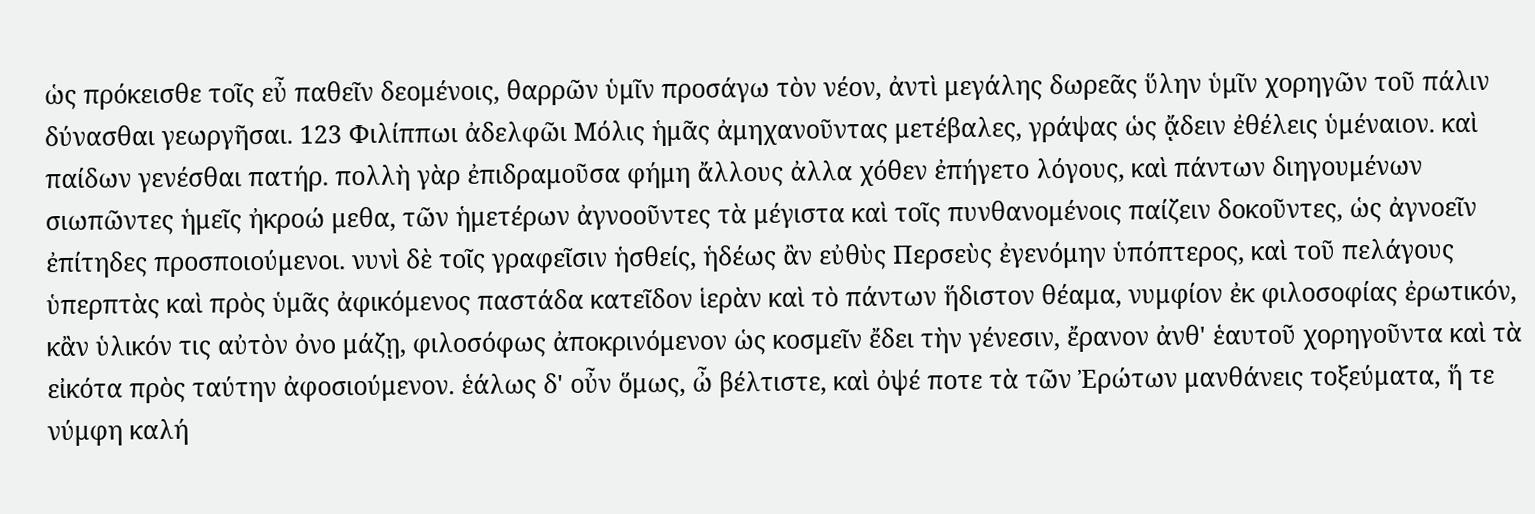ὡς πρόκεισθε τοῖς εὖ παθεῖν δεομένοις, θαρρῶν ὑμῖν προσάγω τὸν νέον, ἀντὶ μεγάλης δωρεᾶς ὕλην ὑμῖν χορηγῶν τοῦ πάλιν δύνασθαι γεωργῆσαι. 123 Φιλίππωι ἀδελφῶι Μόλις ἡμᾶς ἀμηχανοῦντας μετέβαλες, γράψας ὡς ᾄδειν ἐθέλεις ὑμέναιον. καὶ παίδων γενέσθαι πατήρ. πολλὴ γὰρ ἐπιδραμοῦσα φήμη ἄλλους ἀλλα χόθεν ἐπήγετο λόγους, καὶ πάντων διηγουμένων σιωπῶντες ἡμεῖς ἠκροώ μεθα, τῶν ἡμετέρων ἀγνοοῦντες τὰ μέγιστα καὶ τοῖς πυνθανομένοις παίζειν δοκοῦντες, ὡς ἀγνοεῖν ἐπίτηδες προσποιούμενοι. νυνὶ δὲ τοῖς γραφεῖσιν ἡσθείς, ἡδέως ἂν εὐθὺς Περσεὺς ἐγενόμην ὑπόπτερος, καὶ τοῦ πελάγους ὑπερπτὰς καὶ πρὸς ὑμᾶς ἀφικόμενος παστάδα κατεῖδον ἱερὰν καὶ τὸ πάντων ἥδιστον θέαμα, νυμφίον ἐκ φιλοσοφίας ἐρωτικόν, κἂν ὑλικόν τις αὐτὸν ὀνο μάζῃ, φιλοσόφως ἀποκρινόμενον ὡς κοσμεῖν ἔδει τὴν γένεσιν, ἔρανον ἀνθ' ἑαυτοῦ χορηγοῦντα καὶ τὰ εἰκότα πρὸς ταύτην ἀφοσιούμενον. ἑάλως δ' οὖν ὅμως, ὦ βέλτιστε, καὶ ὀψέ ποτε τὰ τῶν Ἐρώτων μανθάνεις τοξεύματα, ἥ τε νύμφη καλή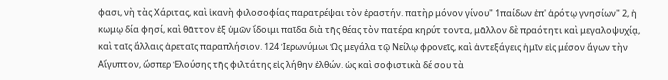φασι, νὴ τὰς Χάριτας, καὶ ἱκανὴ φιλοσοφίας παρατρέψαι τὸν ἐραστήν. πατὴρ μόνον γίνου" 1παίδων ἐπ' ἀρότῳ γνησίων" 2, ἡ κωμῳ δία φησί, καὶ θᾶττον ἐξ ὑμῶν ἴδοιμι παῖδα διὰ τῆς θέας τὸν πατέρα κηρύτ τοντα, μᾶλλον δὲ πραότητι καὶ μεγαλοψυχίᾳ, καὶ ταῖς ἄλλαις ἀρεταῖς παραπλήσιον. 124 Ἱερωνύμωι Ὡς μεγάλα τῷ Νείλῳ φρονεῖς, καὶ ἀντεξάγεις ἡμῖν εἰς μέσον ἄγων τὴν Αἴγυπτον, ὥσπερ Ἐλούσης τῆς φιλτάτης εἰς λήθην ἐλθών. ὡς καὶ σοφιστικὰ δέ σου τὰ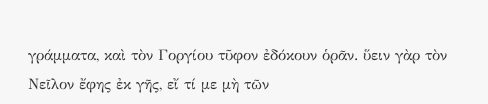γράμματα, καὶ τὸν Γοργίου τῦφον ἐδόκουν ὁρᾶν. ὕειν γὰρ τὸν Νεῖλον ἔφης ἐκ γῆς, εἴ τί με μὴ τῶν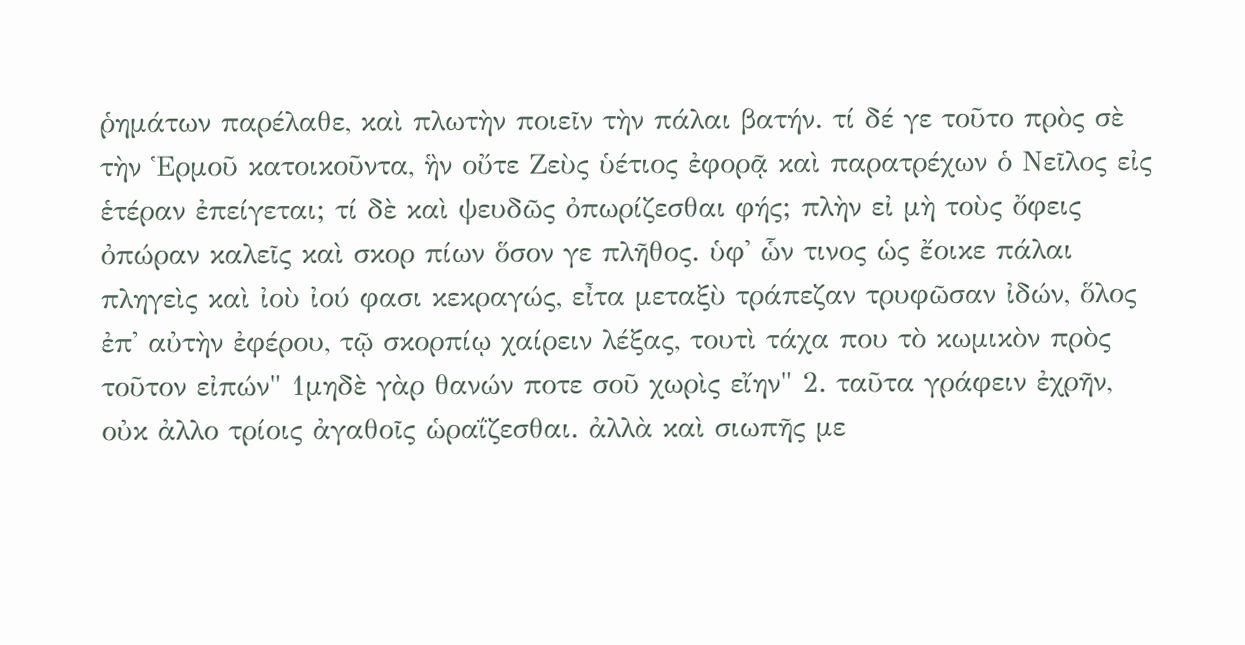ῥημάτων παρέλαθε, καὶ πλωτὴν ποιεῖν τὴν πάλαι βατήν. τί δέ γε τοῦτο πρὸς σὲ τὴν Ἑρμοῦ κατοικοῦντα, ἣν οὔτε Ζεὺς ὑέτιος ἐφορᾷ καὶ παρατρέχων ὁ Νεῖλος εἰς ἑτέραν ἐπείγεται; τί δὲ καὶ ψευδῶς ὀπωρίζεσθαι φής; πλὴν εἰ μὴ τοὺς ὄφεις ὀπώραν καλεῖς καὶ σκορ πίων ὅσον γε πλῆθος. ὑφ' ὧν τινος ὡς ἔοικε πάλαι πληγεὶς καὶ ἰοὺ ἰού φασι κεκραγώς, εἶτα μεταξὺ τράπεζαν τρυφῶσαν ἰδών, ὅλος ἐπ' αὐτὴν ἐφέρου, τῷ σκορπίῳ χαίρειν λέξας, τουτὶ τάχα που τὸ κωμικὸν πρὸς τοῦτον εἰπών" 1μηδὲ γὰρ θανών ποτε σοῦ χωρὶς εἴην" 2. ταῦτα γράφειν ἐχρῆν, οὐκ ἀλλο τρίοις ἀγαθοῖς ὡραΐζεσθαι. ἀλλὰ καὶ σιωπῆς με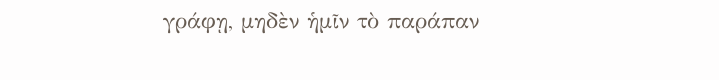γράφῃ, μηδὲν ἡμῖν τὸ παράπαν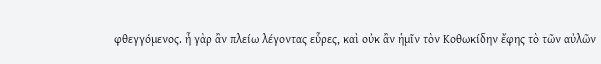φθεγγόμενος. ἦ γὰρ ἂν πλείω λέγοντας εὗρες, καὶ οὐκ ἂν ἡμῖν τὸν Κοθωκίδην ἔφης τὸ τῶν αὐλῶν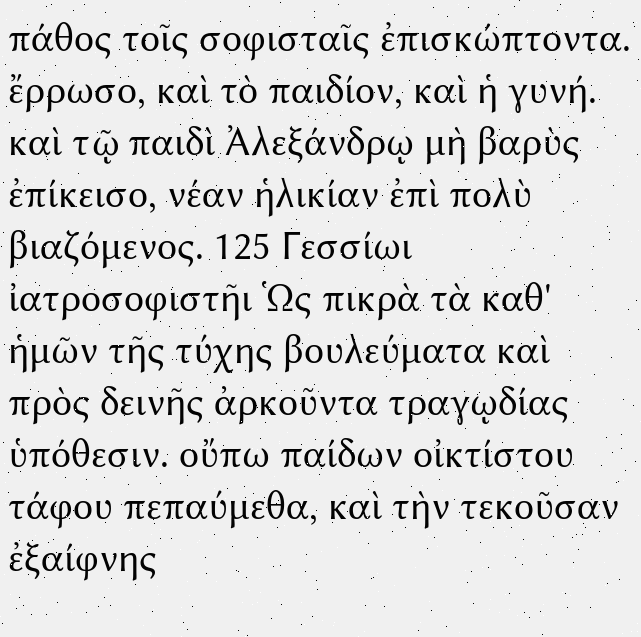πάθος τοῖς σοφισταῖς ἐπισκώπτοντα. ἔρρωσο, καὶ τὸ παιδίον, καὶ ἡ γυνή. καὶ τῷ παιδὶ Ἀλεξάνδρῳ μὴ βαρὺς ἐπίκεισο, νέαν ἡλικίαν ἐπὶ πολὺ βιαζόμενος. 125 Γεσσίωι ἰατροσοφιστῆι Ὡς πικρὰ τὰ καθ' ἡμῶν τῆς τύχης βουλεύματα καὶ πρὸς δεινῆς ἀρκοῦντα τραγῳδίας ὑπόθεσιν. οὔπω παίδων οἰκτίστου τάφου πεπαύμεθα, καὶ τὴν τεκοῦσαν ἐξαίφνης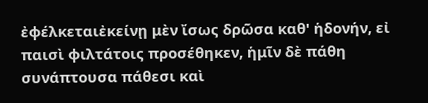ἐφέλκεταιἐκείνῃ μὲν ἴσως δρῶσα καθ' ἡδονήν, εἰ παισὶ φιλτάτοις προσέθηκεν, ἡμῖν δὲ πάθη συνάπτουσα πάθεσι καὶ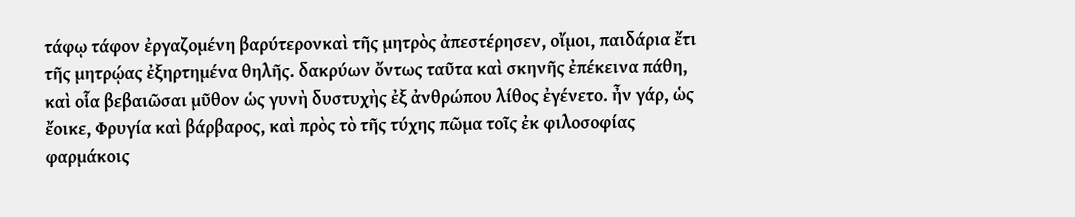τάφῳ τάφον ἐργαζομένη βαρύτερονκαὶ τῆς μητρὸς ἀπεστέρησεν, οἴμοι, παιδάρια ἔτι τῆς μητρῴας ἐξηρτημένα θηλῆς. δακρύων ὄντως ταῦτα καὶ σκηνῆς ἐπέκεινα πάθη, καὶ οἷα βεβαιῶσαι μῦθον ὡς γυνὴ δυστυχὴς ἐξ ἀνθρώπου λίθος ἐγένετο. ἦν γάρ, ὡς ἔοικε, Φρυγία καὶ βάρβαρος, καὶ πρὸς τὸ τῆς τύχης πῶμα τοῖς ἐκ φιλοσοφίας φαρμάκοις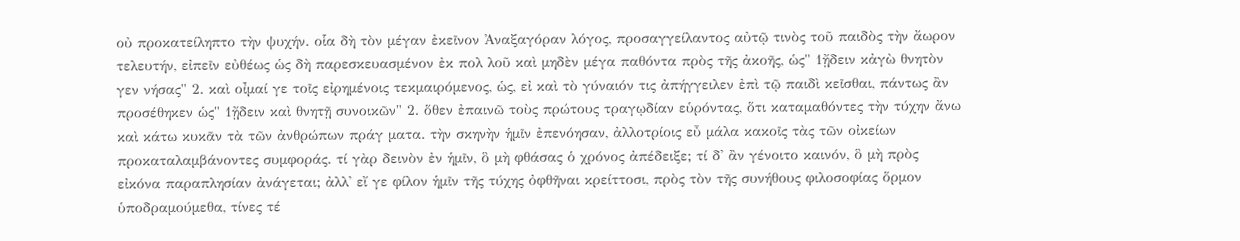οὐ προκατείληπτο τὴν ψυχήν. οἷα δὴ τὸν μέγαν ἐκεῖνον Ἀναξαγόραν λόγος, προσαγγείλαντος αὐτῷ τινὸς τοῦ παιδὸς τὴν ἄωρον τελευτήν, εἰπεῖν εὐθέως ὡς δὴ παρεσκευασμένον ἐκ πολ λοῦ καὶ μηδὲν μέγα παθόντα πρὸς τῆς ἀκοῆς, ὡς" 1ᾔδειν κἀγὼ θνητὸν γεν νήσας" 2. καὶ οἶμαί γε τοῖς εἰρημένοις τεκμαιρόμενος, ὡς, εἰ καὶ τὸ γύναιόν τις ἀπήγγειλεν ἐπὶ τῷ παιδὶ κεῖσθαι, πάντως ἂν προσέθηκεν ὡς" 1ᾔδειν καὶ θνητῇ συνοικῶν" 2. ὅθεν ἐπαινῶ τοὺς πρώτους τραγῳδίαν εὑρόντας, ὅτι καταμαθόντες τὴν τύχην ἄνω καὶ κάτω κυκᾶν τὰ τῶν ἀνθρώπων πράγ ματα. τὴν σκηνὴν ἡμῖν ἐπενόησαν, ἀλλοτρίοις εὖ μάλα κακοῖς τὰς τῶν οἰκείων προκαταλαμβάνοντες συμφοράς. τί γὰρ δεινὸν ἐν ἡμῖν, ὃ μὴ φθάσας ὁ χρόνος ἀπέδειξε; τί δ' ἂν γένοιτο καινόν, ὃ μὴ πρὸς εἰκόνα παραπλησίαν ἀνάγεται; ἀλλ' εἴ γε φίλον ἡμῖν τῆς τύχης ὀφθῆναι κρείττοσι, πρὸς τὸν τῆς συνήθους φιλοσοφίας ὅρμον ὑποδραμούμεθα, τίνες τέ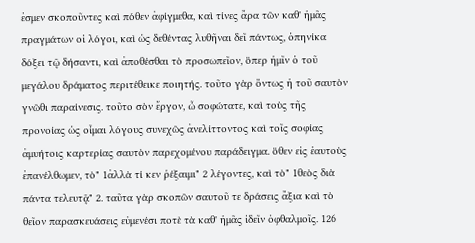ἐσμεν σκοποῦντες καὶ πόθεν ἀφίγμεθα, καὶ τίνες ἄρα τῶν καθ' ἡμᾶς πραγμάτων οἱ λόγοι, καὶ ὡς δεθέντας λυθῆναι δεῖ πάντως, ὁπηνίκα δόξει τῷ δήσαντι, καὶ ἀποθέσθαι τὸ προσωπεῖον, ὅπερ ἡμῖν ὁ τοῦ μεγάλου δράματος περιτέθεικε ποιητής. τοῦτο γὰρ ὄντως ἡ τοῦ σαυτὸν γνῶθι παραίνεσις. τοῦτο σὸν ἔργον, ὦ σοφώτατε, καὶ τοὺς τῆς προνοίας ὡς οἶμαι λόγους συνεχῶς ἀνελίττοντος καὶ τοῖς σοφίας ἀμυήτοις καρτερίας σαυτὸν παρεχομένου παράδειγμα. ὅθεν εἰς ἑαυτοὺς ἐπανέλθωμεν, τὸ" 1ἀλλὰ τί κεν ῥέξαιμι" 2 λέγοντες, καὶ τὸ" 1θεὸς διὰ πάντα τελευτᾷ" 2. ταῦτα γὰρ σκοπῶν σαυτοῦ τε δράσεις ἄξια καὶ τὸ θεῖον παρασκευάσεις εὐμενέσι ποτὲ τὰ καθ' ἡμᾶς ἰδεῖν ὀφθαλμοῖς. 126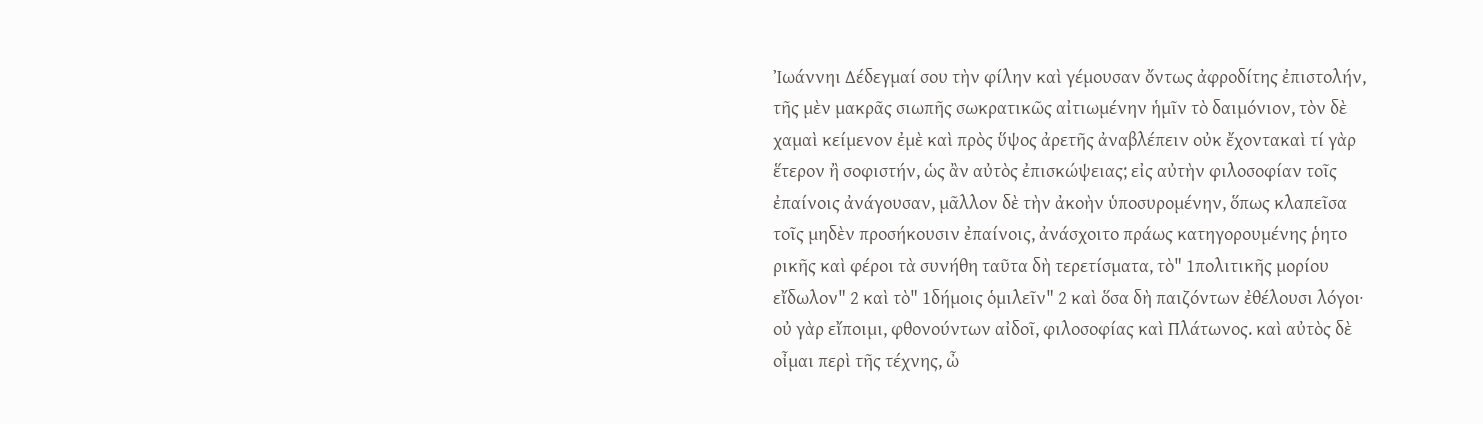Ἰωάννηι Δέδεγμαί σου τὴν φίλην καὶ γέμουσαν ὄντως ἀφροδίτης ἐπιστολήν, τῆς μὲν μακρᾶς σιωπῆς σωκρατικῶς αἰτιωμένην ἡμῖν τὸ δαιμόνιον, τὸν δὲ χαμαὶ κείμενον ἐμὲ καὶ πρὸς ὕψος ἀρετῆς ἀναβλέπειν οὐκ ἔχοντακαὶ τί γὰρ ἕτερον ἢ σοφιστήν, ὡς ἂν αὐτὸς ἐπισκώψειας; εἰς αὐτὴν φιλοσοφίαν τοῖς ἐπαίνοις ἀνάγουσαν, μᾶλλον δὲ τὴν ἀκοὴν ὑποσυρομένην, ὅπως κλαπεῖσα τοῖς μηδὲν προσήκουσιν ἐπαίνοις, ἀνάσχοιτο πράως κατηγορουμένης ῥητο ρικῆς καὶ φέροι τὰ συνήθη ταῦτα δὴ τερετίσματα, τὸ" 1πολιτικῆς μορίου εἴδωλον" 2 καὶ τὸ" 1δήμοις ὁμιλεῖν" 2 καὶ ὅσα δὴ παιζόντων ἐθέλουσι λόγοι· οὐ γὰρ εἴποιμι, φθονούντων αἰδοῖ, φιλοσοφίας καὶ Πλάτωνος. καὶ αὐτὸς δὲ οἶμαι περὶ τῆς τέχνης, ὦ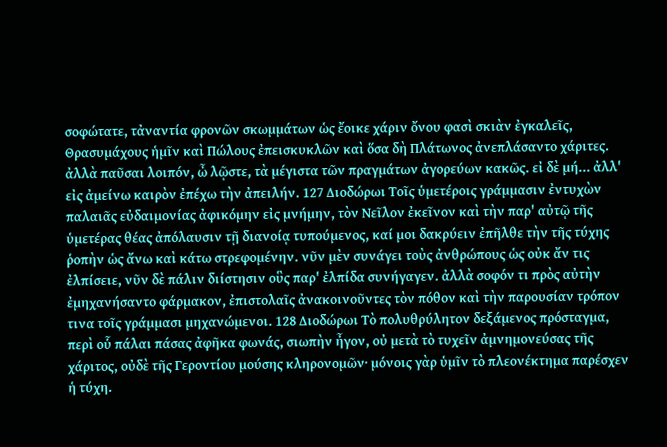σοφώτατε, τἀναντία φρονῶν σκωμμάτων ὡς ἔοικε χάριν ὄνου φασὶ σκιὰν ἐγκαλεῖς, Θρασυμάχους ἡμῖν καὶ Πώλους ἐπεισκυκλῶν καὶ ὅσα δὴ Πλάτωνος ἀνεπλάσαντο χάριτες. ἀλλὰ παῦσαι λοιπόν, ὦ λῷστε, τὰ μέγιστα τῶν πραγμάτων ἀγορεύων κακῶς. εἰ δὲ μή... ἀλλ' εἰς ἀμείνω καιρὸν ἐπέχω τὴν ἀπειλήν. 127 Διοδώρωι Τοῖς ὑμετέροις γράμμασιν ἐντυχὼν παλαιᾶς εὐδαιμονίας ἀφικόμην εἰς μνήμην, τὸν Νεῖλον ἐκεῖνον καὶ τὴν παρ' αὐτῷ τῆς ὑμετέρας θέας ἀπόλαυσιν τῇ διανοίᾳ τυπούμενος, καί μοι δακρύειν ἐπῆλθε τὴν τῆς τύχης ῥοπὴν ὡς ἄνω καὶ κάτω στρεφομένην. νῦν μὲν συνάγει τοὺς ἀνθρώπους ὡς οὐκ ἄν τις ἐλπίσειε, νῦν δὲ πάλιν διίστησιν οὓς παρ' ἐλπίδα συνήγαγεν. ἀλλὰ σοφόν τι πρὸς αὐτὴν ἐμηχανήσαντο φάρμακον, ἐπιστολαῖς ἀνακοινοῦντες τὸν πόθον καὶ τὴν παρουσίαν τρόπον τινα τοῖς γράμμασι μηχανώμενοι. 128 Διοδώρωι Τὸ πολυθρύλητον δεξάμενος πρόσταγμα, περὶ οὗ πάλαι πάσας ἀφῆκα φωνάς, σιωπὴν ἦγον, οὐ μετὰ τὸ τυχεῖν ἀμνημονεύσας τῆς χάριτος, οὐδὲ τῆς Γεροντίου μούσης κληρονομῶν· μόνοις γὰρ ὑμῖν τὸ πλεονέκτημα παρέσχεν ἡ τύχη.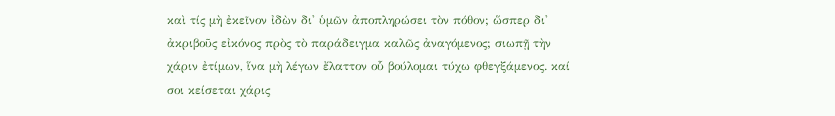καὶ τίς μὴ ἐκεῖνον ἰδὼν δι' ὑμῶν ἀποπληρώσει τὸν πόθον; ὥσπερ δι' ἀκριβοῦς εἰκόνος πρὸς τὸ παράδειγμα καλῶς ἀναγόμενος; σιωπῇ τὴν χάριν ἐτίμων, ἵνα μὴ λέγων ἔλαττον οὗ βούλομαι τύχω φθεγξάμενος. καί σοι κείσεται χάρις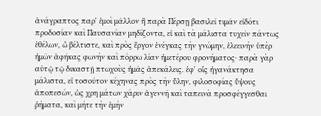ἀνάγραπτος παρ' ἐμοὶ μᾶλλον ἢ παρὰ Πέρσῃ βασιλεῖ τιμᾶν εἰδότι προδοσίαν καὶ Παυσανίαν μηδίζοντα, εἰ καὶ τὰ μάλιστα τυχεῖν πάντως ἐθέλων, ὦ βέλτιστε, καὶ πρὸς ἔργον ἐνέγκας τὴν γνώμην, ἐλεεινὴν ὑπὲρ ἡμῶν ἀφῆκας φωνὴν καὶ πόρρω λίαν ἡμετέρου φρονήματος· παρὰ γὰρ αὐτῷ τῷ δικαστῇ πτωχοὺς ἡμᾶς ἀπεκάλεις. ἐφ' οἷς ἠγανάκτησα μάλιστα, εἰ τοσοῦτον κέχηνας πρὸς τὴν ὕλην, φιλοσοφίας ὕψους ἀποπεσών, ὡς χρη μάτων χάριν ἀγεννῆ καὶ ταπεινὰ προσφέγγεσθαι ῥήματα, καὶ μήτε τὴν ἐμὴν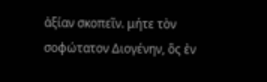ἀξίαν σκοπεῖν. μήτε τὸν σοφώτατον Διογένην, ὃς ἐν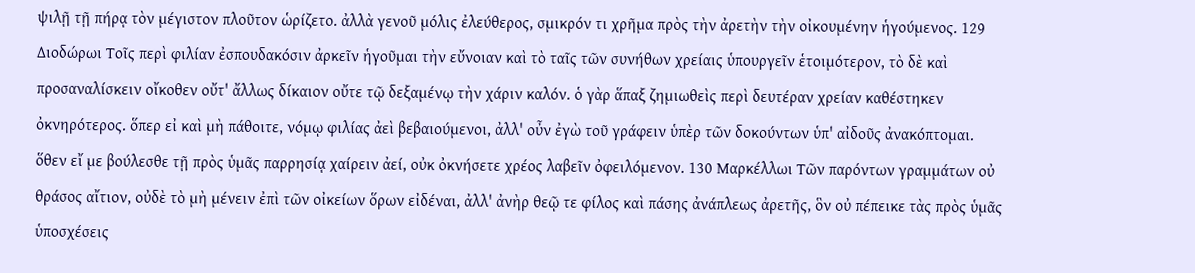ψιλῇ τῇ πήρᾳ τὸν μέγιστον πλοῦτον ὡρίζετο. ἀλλὰ γενοῦ μόλις ἐλεύθερος, σμικρόν τι χρῆμα πρὸς τὴν ἀρετὴν τὴν οἰκουμένην ἡγούμενος. 129 Διοδώρωι Τοῖς περὶ φιλίαν ἐσπουδακόσιν ἀρκεῖν ἡγοῦμαι τὴν εὔνοιαν καὶ τὸ ταῖς τῶν συνήθων χρείαις ὑπουργεῖν ἑτοιμότερον, τὸ δὲ καὶ προσαναλίσκειν οἴκοθεν οὔτ' ἄλλως δίκαιον οὔτε τῷ δεξαμένῳ τὴν χάριν καλόν. ὁ γὰρ ἅπαξ ζημιωθεὶς περὶ δευτέραν χρείαν καθέστηκεν ὀκνηρότερος. ὅπερ εἰ καὶ μὴ πάθοιτε, νόμῳ φιλίας ἀεὶ βεβαιούμενοι, ἀλλ' οὖν ἐγὼ τοῦ γράφειν ὑπὲρ τῶν δοκούντων ὑπ' αἰδοῦς ἀνακόπτομαι. ὅθεν εἴ με βούλεσθε τῇ πρὸς ὑμᾶς παρρησίᾳ χαίρειν ἀεί, οὐκ ὀκνήσετε χρέος λαβεῖν ὀφειλόμενον. 130 Μαρκέλλωι Τῶν παρόντων γραμμάτων οὐ θράσος αἴτιον, οὐδὲ τὸ μὴ μένειν ἐπὶ τῶν οἰκείων ὅρων εἰδέναι, ἀλλ' ἀνὴρ θεῷ τε φίλος καὶ πάσης ἀνάπλεως ἀρετῆς, ὃν οὐ πέπεικε τὰς πρὸς ὑμᾶς ὑποσχέσεις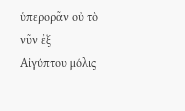ὑπερορᾶν οὐ τὸ νῦν ἐξ Αἰγύπτου μόλις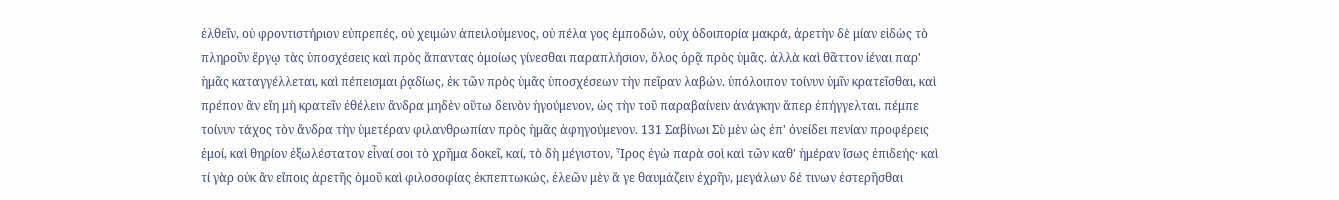ἐλθεῖν, οὐ φροντιστήριον εὐπρεπές, οὐ χειμὼν ἀπειλούμενος, οὐ πέλα γος ἐμποδών, οὐχ ὁδοιπορία μακρά, ἀρετὴν δὲ μίαν εἰδὼς τὸ πληροῦν ἔργῳ τὰς ὑποσχέσεις καὶ πρὸς ἅπαντας ὁμοίως γίνεσθαι παραπλήσιον, ὅλος ὁρᾷ πρὸς ὑμᾶς. ἀλλὰ καὶ θᾶττον ἰέναι παρ' ἡμᾶς καταγγέλλεται, καὶ πέπεισμαι ῥᾳδίως, ἐκ τῶν πρὸς ὑμᾶς ὑποσχέσεων τὴν πεῖραν λαβών. ὑπόλοιπον τοίνυν ὑμῖν κρατεῖσθαι, καὶ πρέπον ἂν εἴη μὴ κρατεῖν ἐθέλειν ἄνδρα μηδὲν οὕτω δεινὸν ἡγούμενον, ὡς τὴν τοῦ παραβαίνειν ἀνάγκην ἅπερ ἐπήγγελται. πέμπε τοίνυν τάχος τὸν ἄνδρα τὴν ὑμετέραν φιλανθρωπίαν πρὸς ἡμᾶς ἀφηγούμενον. 131 Σαβίνωι Σὺ μὲν ὡς ἐπ' ὀνείδει πενίαν προφέρεις ἐμοί, καὶ θηρίον ἐξωλέστατον εἶναί σοι τὸ χρῆμα δοκεῖ, καί, τὸ δὴ μέγιστον, Ἶρος ἐγὼ παρὰ σοὶ καὶ τῶν καθ' ἡμέραν ἴσως ἐπιδεής· καὶ τί γὰρ οὐκ ἂν εἴποις ἀρετῆς ὁμοῦ καὶ φιλοσοφίας ἐκπεπτωκώς, ἐλεῶν μὲν ἅ γε θαυμάζειν ἐχρῆν, μεγάλων δέ τινων ἐστερῆσθαι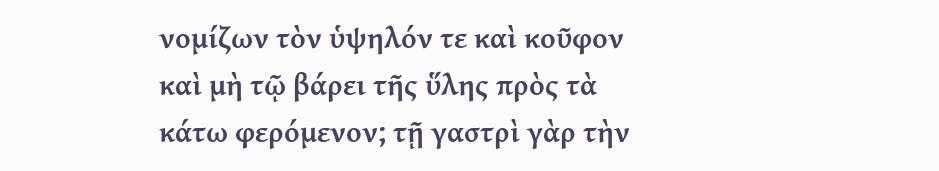νομίζων τὸν ὑψηλόν τε καὶ κοῦφον καὶ μὴ τῷ βάρει τῆς ὕλης πρὸς τὰ κάτω φερόμενον; τῇ γαστρὶ γὰρ τὴν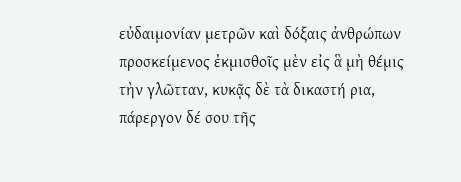εὐδαιμονίαν μετρῶν καὶ δόξαις ἀνθρώπων προσκείμενος ἐκμισθοῖς μὲν εἰς ἃ μὴ θέμις τὴν γλῶτταν, κυκᾷς δὲ τὰ δικαστή ρια, πάρεργον δέ σου τῆς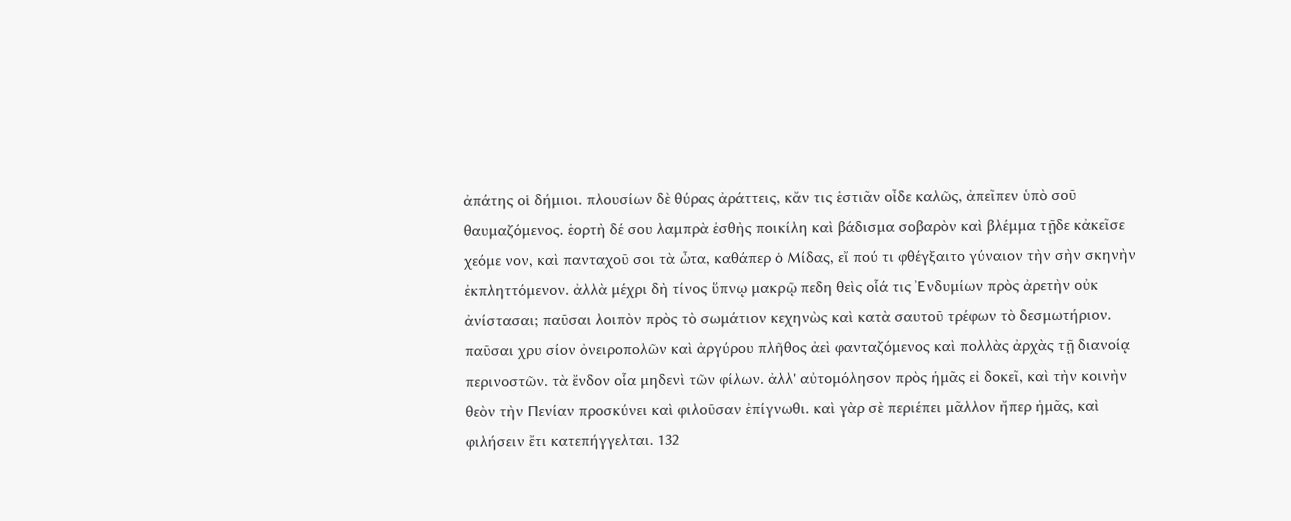ἀπάτης οἱ δήμιοι. πλουσίων δὲ θύρας ἀράττεις, κἄν τις ἑστιᾶν οἶδε καλῶς, ἀπεῖπεν ὑπὸ σοῦ θαυμαζόμενος. ἑορτὴ δέ σου λαμπρὰ ἐσθὴς ποικίλη καὶ βάδισμα σοβαρὸν καὶ βλέμμα τῇδε κἀκεῖσε χεόμε νον, καὶ πανταχοῦ σοι τὰ ὦτα, καθάπερ ὁ Μίδας, εἴ πού τι φθέγξαιτο γύναιον τὴν σὴν σκηνὴν ἐκπληττόμενον. ἀλλὰ μέχρι δὴ τίνος ὕπνῳ μακρῷ πεδη θεὶς οἷά τις Ἐνδυμίων πρὸς ἀρετὴν οὐκ ἀνίστασαι; παῦσαι λοιπὸν πρὸς τὸ σωμάτιον κεχηνὼς καὶ κατὰ σαυτοῦ τρέφων τὸ δεσμωτήριον. παῦσαι χρυ σίον ὀνειροπολῶν καὶ ἀργύρου πλῆθος ἀεὶ φανταζόμενος καὶ πολλὰς ἀρχὰς τῇ διανοίᾳ περινοστῶν. τὰ ἔνδον οἷα μηδενὶ τῶν φίλων. ἀλλ' αὐτομόλησον πρὸς ἡμᾶς εἰ δοκεῖ, καὶ τὴν κοινὴν θεὸν τὴν Πενίαν προσκύνει καὶ φιλοῦσαν ἐπίγνωθι. καὶ γὰρ σὲ περιέπει μᾶλλον ἤπερ ἡμᾶς, καὶ φιλήσειν ἔτι κατεπήγγελται. 132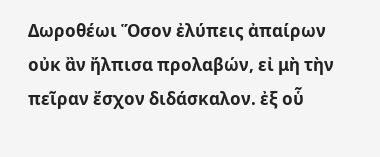Δωροθέωι Ὅσον ἐλύπεις ἀπαίρων οὐκ ἂν ἤλπισα προλαβών, εἰ μὴ τὴν πεῖραν ἔσχον διδάσκαλον. ἐξ οὗ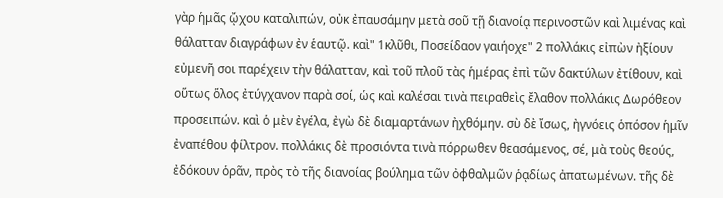γὰρ ἡμᾶς ᾤχου καταλιπών, οὐκ ἐπαυσάμην μετὰ σοῦ τῇ διανοίᾳ περινοστῶν καὶ λιμένας καὶ θάλατταν διαγράφων ἐν ἑαυτῷ. καὶ" 1κλῦθι, Ποσείδαον γαιήοχε" 2 πολλάκις εἰπὼν ἠξίουν εὐμενῆ σοι παρέχειν τὴν θάλατταν, καὶ τοῦ πλοῦ τὰς ἡμέρας ἐπὶ τῶν δακτύλων ἐτίθουν, καὶ οὕτως ὅλος ἐτύγχανον παρὰ σοί, ὡς καὶ καλέσαι τινὰ πειραθεὶς ἔλαθον πολλάκις Δωρόθεον προσειπών. καὶ ὁ μὲν ἐγέλα, ἐγὼ δὲ διαμαρτάνων ἠχθόμην. σὺ δὲ ἴσως, ἠγνόεις ὁπόσον ἡμῖν ἐναπέθου φίλτρον. πολλάκις δὲ προσιόντα τινὰ πόρρωθεν θεασάμενος, σέ, μὰ τοὺς θεούς, ἐδόκουν ὁρᾶν, πρὸς τὸ τῆς διανοίας βούλημα τῶν ὀφθαλμῶν ῥᾳδίως ἀπατωμένων. τῆς δὲ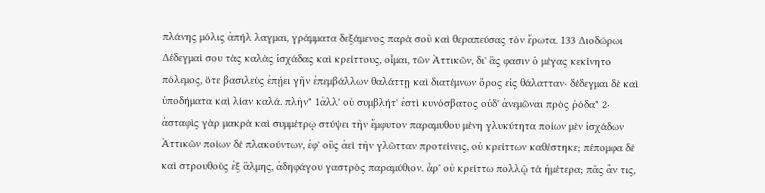πλάνης μόλις ἀπήλ λαγμαι, γράμματα δεξάμενος παρὰ σοῦ καὶ θεραπεύσας τὸν ἔρωτα. 133 Διοδώρωι Δέδεγμαί σου τὰς καλὰς ἰσχάδας καὶ κρείττους, οἶμαι, τῶν Ἀττικῶν, δι' ἅς φασιν ὁ μέγας κεκίνητο πόλεμος, ὅτε βασιλεὺς ἐπῄει γῆν ἐπεμβάλλων θαλάττῃ καὶ διατέμνων ὄρος εἰς θάλατταν· δέδεγμαι δὲ καὶ ὑποδήματα καὶ λίαν καλά. πλὴν" 1ἀλλ' οὐ συμβλήτ' ἐστὶ κυνόσβατος οὐδ' ἀνεμῶναι πρὸς ῥόδα" 2· ἀσταφὶς γὰρ μακρὰ καὶ συμμέτρῳ στύψει τὴν ἔμφυτον παραμυθου μένη γλυκύτητα ποίων μὲν ἰσχάδων Ἀττικῶν ποίων δὲ πλακούντων, ἐφ' οὓς ἀεὶ τὴν γλῶτταν προτείνεις, οὐ κρείττων καθέστηκε; πέπομφα δὲ καὶ στρουθοὺς ἐξ ἅλμης, ἀδηφάγου γαστρὸς παραμύθιον. ἆρ' οὐ κρείττω πολλῷ τὰ ἡμέτερα; πᾶς ἄν τις,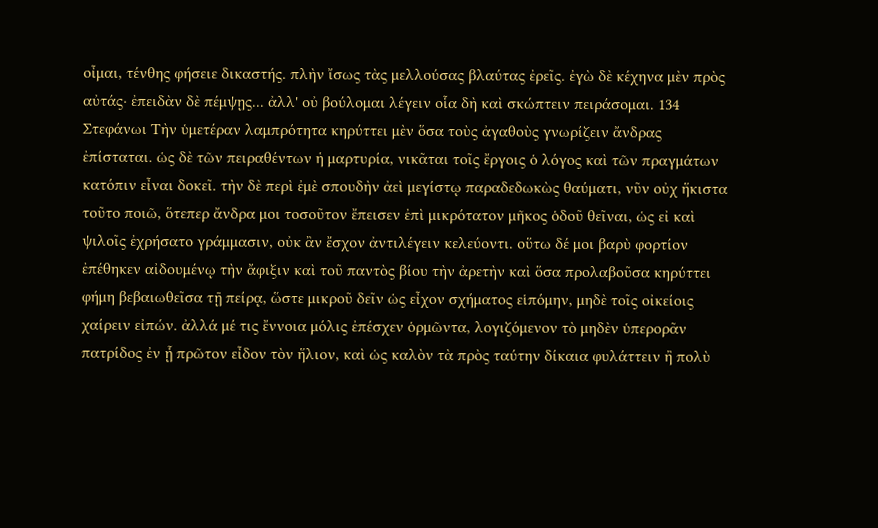οἶμαι, τένθης φήσειε δικαστής. πλὴν ἴσως τὰς μελλούσας βλαύτας ἐρεῖς. ἐγὼ δὲ κέχηνα μὲν πρὸς αὐτάς· ἐπειδὰν δὲ πέμψῃς... ἀλλ' οὐ βούλομαι λέγειν οἷα δὴ καὶ σκώπτειν πειράσομαι. 134 Στεφάνωι Τὴν ὑμετέραν λαμπρότητα κηρύττει μὲν ὅσα τοὺς ἀγαθοὺς γνωρίζειν ἄνδρας ἐπίσταται. ὡς δὲ τῶν πειραθέντων ἡ μαρτυρία, νικᾶται τοῖς ἔργοις ὁ λόγος καὶ τῶν πραγμάτων κατόπιν εἶναι δοκεῖ. τὴν δὲ περὶ ἐμὲ σπουδὴν ἀεὶ μεγίστῳ παραδεδωκὼς θαύματι, νῦν οὐχ ἥκιστα τοῦτο ποιῶ, ὅτεπερ ἄνδρα μοι τοσοῦτον ἔπεισεν ἐπὶ μικρότατον μῆκος ὁδοῦ θεῖναι, ὡς εἰ καὶ ψιλοῖς ἐχρήσατο γράμμασιν, οὐκ ἂν ἔσχον ἀντιλέγειν κελεύοντι. οὕτω δέ μοι βαρὺ φορτίον ἐπέθηκεν αἰδουμένῳ τὴν ἄφιξιν καὶ τοῦ παντὸς βίου τὴν ἀρετὴν καὶ ὅσα προλαβοῦσα κηρύττει φήμη βεβαιωθεῖσα τῇ πείρᾳ, ὥστε μικροῦ δεῖν ὡς εἶχον σχήματος εἱπόμην, μηδὲ τοῖς οἰκείοις χαίρειν εἰπών. ἀλλά μέ τις ἔννοια μόλις ἐπέσχεν ὁρμῶντα, λογιζόμενον τὸ μηδὲν ὑπερορᾶν πατρίδος ἐν ᾗ πρῶτον εἶδον τὸν ἥλιον, καὶ ὡς καλὸν τὰ πρὸς ταύτην δίκαια φυλάττειν ἢ πολὺ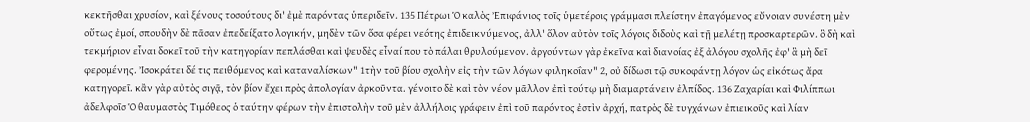κεκτῆσθαι χρυσίον, καὶ ξένους τοσούτους δι' ἐμὲ παρόντας ὑπεριδεῖν. 135 Πέτρωι Ὁ καλὸς Ἐπιφάνιος τοῖς ὑμετέροις γράμμασι πλείστην ἐπαγόμενος εὔνοιαν συνέστη μὲν οὕτως ἐμοί, σπουδὴν δὲ πᾶσαν ἐπεδείξατο λογικήν, μηδὲν τῶν ὅσα φέρει νεότης ἐπιδεικνύμενος, ἀλλ' ὅλον αὐτὸν τοῖς λόγοις διδοὺς καὶ τῇ μελέτῃ προσκαρτερῶν. ὃ δὴ καὶ τεκμήριον εἶναι δοκεῖ τοῦ τὴν κατηγορίαν πεπλάσθαι καὶ ψευδὲς εἶναί που τὸ πάλαι θρυλούμενον. ἀργούντων γὰρ ἐκεῖνα καὶ διανοίας ἐξ ἀλόγου σχολῆς ἐφ' ἃ μὴ δεῖ φερομένης. Ἰσοκράτει δέ τις πειθόμενος καὶ καταναλίσκων" 1τὴν τοῦ βίου σχολὴν εἰς τὴν τῶν λόγων φιληκοΐαν" 2, οὐ δίδωσι τῷ συκοφάντῃ λόγον ὡς εἰκότως ἄρα κατηγορεῖ. κἂν γὰρ αὐτὸς σιγᾷ, τὸν βίον ἔχει πρὸς ἀπολογίαν ἀρκοῦντα. γένοιτο δὲ καὶ τὸν νέον μᾶλλον ἐπὶ τούτῳ μὴ διαμαρτάνειν ἐλπίδος. 136 Ζαχαρίαι καὶ Φιλίππωι ἀδελφοῖσ Ὁ θαυμαστὸς Τιμόθεος ὁ ταύτην φέρων τὴν ἐπιστολὴν τοῦ μὲν ἀλλήλοις γράφειν ἐπὶ τοῦ παρόντος ἐστὶν ἀρχή, πατρὸς δὲ τυγχάνων ἐπιεικοῦς καὶ λίαν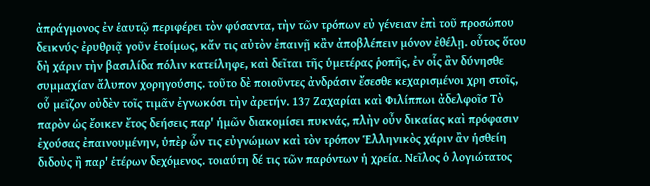ἀπράγμονος ἐν ἑαυτῷ περιφέρει τὸν φύσαντα, τὴν τῶν τρόπων εὐ γένειαν ἐπὶ τοῦ προσώπου δεικνύς· ἐρυθριᾷ γοῦν ἑτοίμως, κἄν τις αὐτὸν ἐπαινῇ κἂν ἀποβλέπειν μόνον ἐθέλῃ. οὗτος ὅτου δὴ χάριν τὴν βασιλίδα πόλιν κατείληφε, καὶ δεῖται τῆς ὑμετέρας ῥοπῆς, ἐν οἷς ἂν δύνησθε συμμαχίαν ἄλυπον χορηγούσης. τοῦτο δὲ ποιοῦντες ἀνδράσιν ἔσεσθε κεχαρισμένοι χρη στοῖς, οὗ μεῖζον οὐδὲν τοῖς τιμᾶν ἐγνωκόσι τὴν ἀρετήν. 137 Ζαχαρίαι καὶ Φιλίππωι ἀδελφοῖσ Τὸ παρὸν ὡς ἔοικεν ἔτος δεήσεις παρ' ἡμῶν διακομίσει πυκνάς, πλὴν οὖν δικαίας καὶ πρόφασιν ἐχούσας ἐπαινουμένην, ὑπὲρ ὧν τις εὐγνώμων καὶ τὸν τρόπον Ἑλληνικὸς χάριν ἂν ἡσθείη διδοὺς ἢ παρ' ἑτέρων δεχόμενος. τοιαύτη δέ τις τῶν παρόντων ἡ χρεία. Νεῖλος ὁ λογιώτατος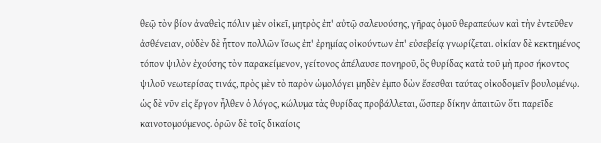θεῷ τὸν βίον ἀναθεὶς πόλιν μὲν οἰκεῖ, μητρὸς ἐπ' αὐτῷ σαλευούσης, γῆρας ὁμοῦ θεραπεύων καὶ τὴν ἐντεῦθεν ἀσθένειαν, οὐδὲν δὲ ἧττον πολλῶν ἴσως ἐπ' ἐρημίας οἰκούντων ἐπ' εὐσεβείᾳ γνωρίζεται. οἰκίαν δὲ κεκτημένος τόπον ψιλὸν ἐχούσης τὸν παρακείμενον, γείτονος ἀπέλαυσε πονηροῦ, ὃς θυρίδας κατὰ τοῦ μὴ προσ ήκοντος ψιλοῦ νεωτερίσας τινάς, πρὸς μὲν τὸ παρὸν ὡμολόγει μηδὲν ἐμπο δὼν ἔσεσθαι ταύτας οἰκοδομεῖν βουλομένῳ. ὡς δὲ νῦν εἰς ἔργον ἦλθεν ὁ λόγος, κώλυμα τὰς θυρίδας προβάλλεται, ὥσπερ δίκην ἀπαιτῶν ὅτι παρεῖδε καινοτομούμενος. ὁρῶν δὲ τοῖς δικαίοις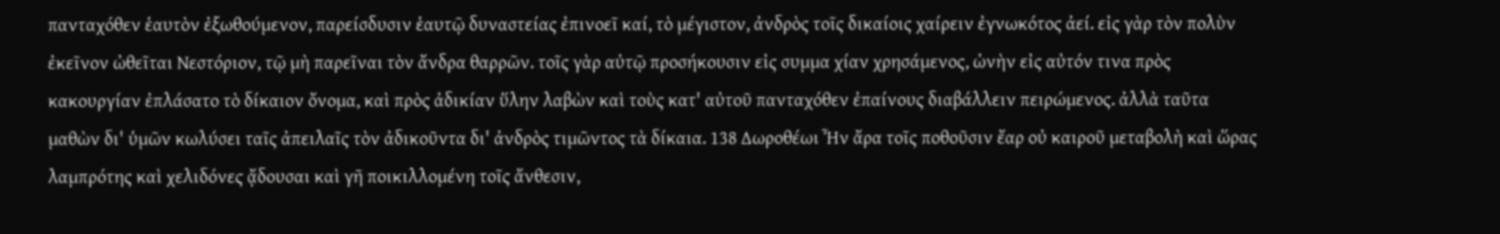πανταχόθεν ἑαυτὸν ἐξωθούμενον, παρείσδυσιν ἑαυτῷ δυναστείας ἐπινοεῖ καί, τὸ μέγιστον, ἀνδρὸς τοῖς δικαίοις χαίρειν ἐγνωκότος ἀεί. εἰς γὰρ τὸν πολὺν ἐκεῖνον ὠθεῖται Νεστόριον, τῷ μὴ παρεῖναι τὸν ἄνδρα θαρρῶν. τοῖς γὰρ αὐτῷ προσήκουσιν εἰς συμμα χίαν χρησάμενος, ὠνὴν εἰς αὐτόν τινα πρὸς κακουργίαν ἐπλάσατο τὸ δίκαιον ὄνομα, καὶ πρὸς ἀδικίαν ὕλην λαβὼν καὶ τοὺς κατ' αὐτοῦ πανταχόθεν ἐπαίνους διαβάλλειν πειρώμενος. ἀλλὰ ταῦτα μαθὼν δι' ὑμῶν κωλύσει ταῖς ἀπειλαῖς τὸν ἀδικοῦντα δι' ἀνδρὸς τιμῶντος τὰ δίκαια. 138 Δωροθέωι Ἦν ἄρα τοῖς ποθοῦσιν ἔαρ οὐ καιροῦ μεταβολὴ καὶ ὥρας λαμπρότης καὶ χελιδόνες ᾄδουσαι καὶ γῆ ποικιλλομένη τοῖς ἄνθεσιν,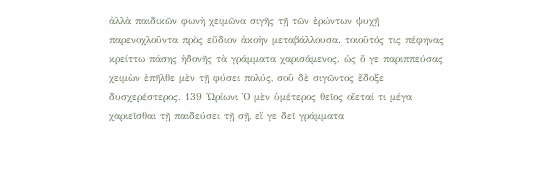ἀλλὰ παιδικῶν φωνὴ χειμῶνα σιγῆς τῇ τῶν ἐρώντων ψυχῇ παρενοχλοῦντα πρὸς εὔδιον ἀκοὴν μεταβάλλουσα. τοιοῦτός τις πέφηνας κρείττω πάσης ἡδονῆς τὰ γράμματα χαρισάμενος. ὡς ὅ γε παριππεύσας χειμὼν ἐπῆλθε μὲν τῇ φύσει πολύς, σοῦ δὲ σιγῶντος ἔδοξε δυσχερέστερος. 139 Ὠρίωνι Ὁ μὲν ὑμέτερος θεῖος οἴεταί τι μέγα χαριεῖσθαι τῇ παιδεύσει τῇ σῇ, εἴ γε δεῖ γράμματα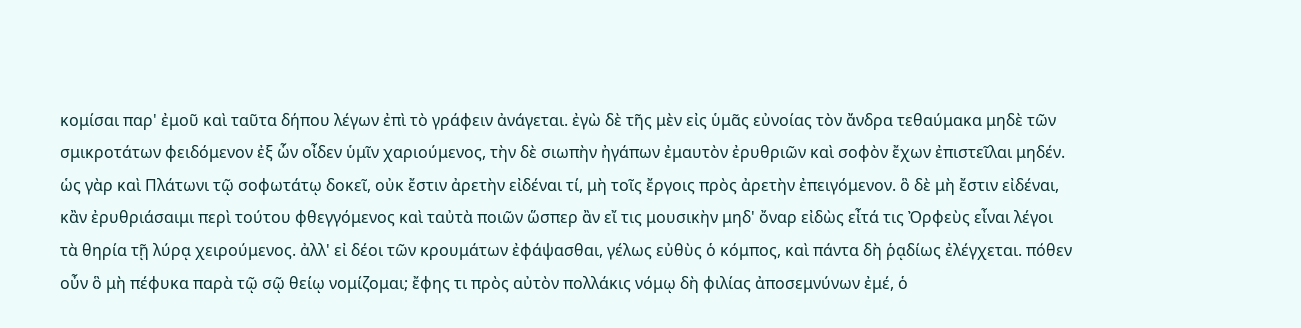κομίσαι παρ' ἐμοῦ καὶ ταῦτα δήπου λέγων ἐπὶ τὸ γράφειν ἀνάγεται. ἐγὼ δὲ τῆς μὲν εἰς ὑμᾶς εὐνοίας τὸν ἄνδρα τεθαύμακα μηδὲ τῶν σμικροτάτων φειδόμενον ἐξ ὧν οἶδεν ὑμῖν χαριούμενος, τὴν δὲ σιωπὴν ἠγάπων ἐμαυτὸν ἐρυθριῶν καὶ σοφὸν ἔχων ἐπιστεῖλαι μηδέν. ὡς γὰρ καὶ Πλάτωνι τῷ σοφωτάτῳ δοκεῖ, οὐκ ἔστιν ἀρετὴν εἰδέναι τί, μὴ τοῖς ἔργοις πρὸς ἀρετὴν ἐπειγόμενον. ὃ δὲ μὴ ἔστιν εἰδέναι, κἂν ἐρυθριάσαιμι περὶ τούτου φθεγγόμενος καὶ ταὐτὰ ποιῶν ὥσπερ ἂν εἴ τις μουσικὴν μηδ' ὄναρ εἰδὼς εἶτά τις Ὀρφεὺς εἶναι λέγοι τὰ θηρία τῇ λύρᾳ χειρούμενος. ἀλλ' εἰ δέοι τῶν κρουμάτων ἐφάψασθαι, γέλως εὐθὺς ὁ κόμπος, καὶ πάντα δὴ ῥᾳδίως ἐλέγχεται. πόθεν οὖν ὃ μὴ πέφυκα παρὰ τῷ σῷ θείῳ νομίζομαι; ἔφης τι πρὸς αὐτὸν πολλάκις νόμῳ δὴ φιλίας ἀποσεμνύνων ἐμέ, ὁ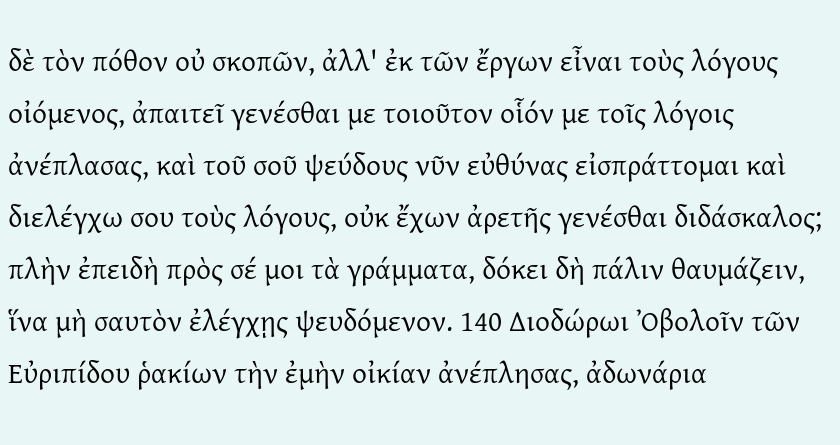δὲ τὸν πόθον οὐ σκοπῶν, ἀλλ' ἐκ τῶν ἔργων εἶναι τοὺς λόγους οἰόμενος, ἀπαιτεῖ γενέσθαι με τοιοῦτον οἷόν με τοῖς λόγοις ἀνέπλασας, καὶ τοῦ σοῦ ψεύδους νῦν εὐθύνας εἰσπράττομαι καὶ διελέγχω σου τοὺς λόγους, οὐκ ἔχων ἀρετῆς γενέσθαι διδάσκαλος; πλὴν ἐπειδὴ πρὸς σέ μοι τὰ γράμματα, δόκει δὴ πάλιν θαυμάζειν, ἵνα μὴ σαυτὸν ἐλέγχῃς ψευδόμενον. 140 Διοδώρωι Ὀβολοῖν τῶν Εὐριπίδου ῥακίων τὴν ἐμὴν οἰκίαν ἀνέπλησας, ἀδωνάρια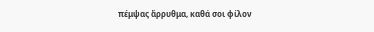πέμψας ἄρρυθμα, καθά σοι φίλον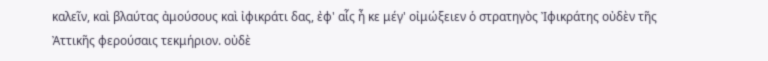καλεῖν, καὶ βλαύτας ἀμούσους καὶ ἰφικράτι δας, ἐφ' αἷς ἦ κε μέγ' οἰμώξειεν ὁ στρατηγὸς Ἰφικράτης οὐδὲν τῆς Ἀττικῆς φερούσαις τεκμήριον. οὐδὲ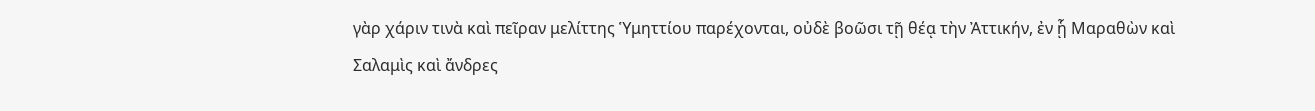γὰρ χάριν τινὰ καὶ πεῖραν μελίττης Ὑμηττίου παρέχονται, οὐδὲ βοῶσι τῇ θέᾳ τὴν Ἀττικήν, ἐν ᾗ Μαραθὼν καὶ Σαλαμὶς καὶ ἄνδρες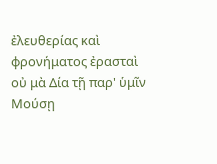ἐλευθερίας καὶ φρονήματος ἐρασταὶ οὐ μὰ Δία τῇ παρ' ὑμῖν Μούσῃ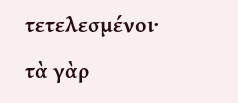τετελεσμένοι· τὰ γὰρ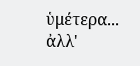ὑμέτερα... ἀλλ'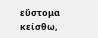εὔστομα κείσθω,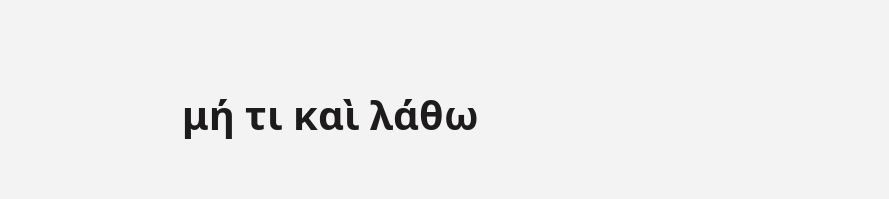μή τι καὶ λάθω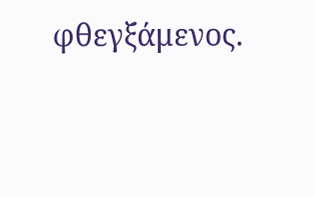φθεγξάμενος.